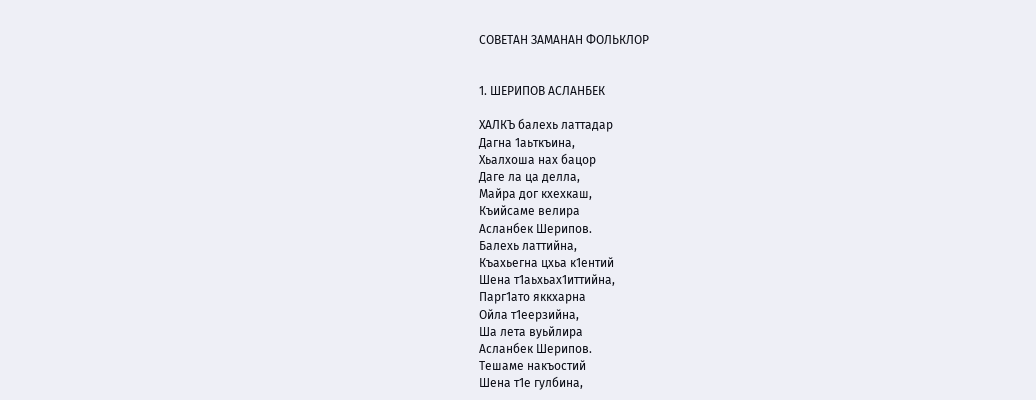СОВЕТАН ЗАМАНАН ФОЛЬКЛОР


1. ШЕРИПОВ АСЛАНБЕК

ХАЛКЪ балехь латтадар
Дагна 1аьткъина,
Хьалхоша нах бацор
Даге ла ца делла,
Майра дог кхехкаш,
Къийсаме велира
Асланбек Шерипов.
Балехь латтийна,
Къахьегна цхьа к1ентий
Шена т1аьхьах1иттийна,
Парг1ато яккхарна
Ойла т1еерзийна,
Ша лета вуьйлира
Асланбек Шерипов.
Тешаме накъостий
Шена т1е гулбина,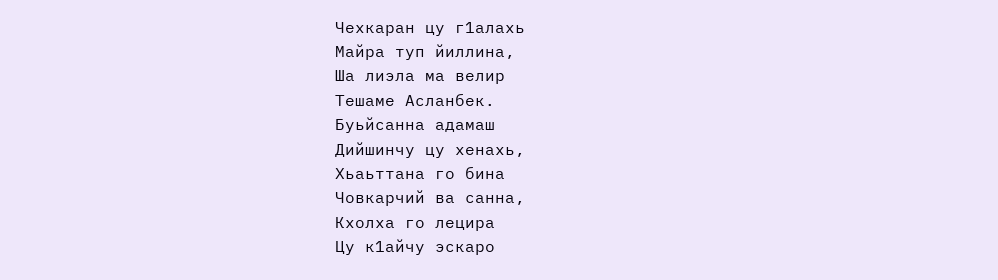Чехкаран цу г1алахь
Майра туп йиллина,
Ша лиэла ма велир
Тешаме Асланбек.
Буьйсанна адамаш
Дийшинчу цу хенахь,
Хьаьттана го бина
Човкарчий ва санна,
Кхолха го лецира
Цу к1айчу эскаро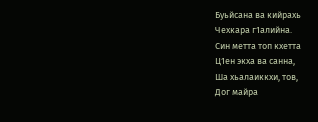Буьйсана ва кийрахь
Чехкара г1алийна.
Син метта топ кхетта
Ц1ен экха ва санна,
Ша хьалаиккхи, тов,
Дог майра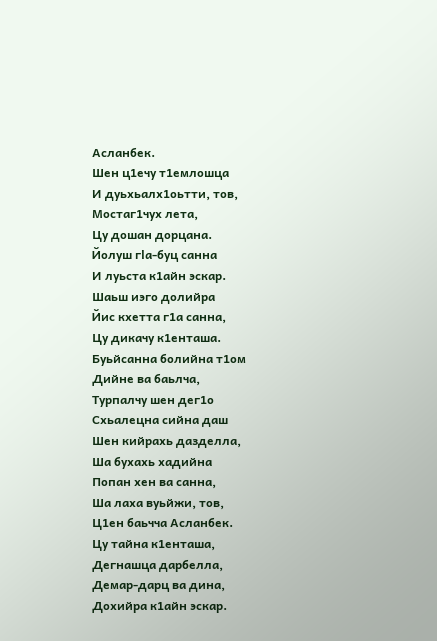Асланбек.
Шен ц1ечу т1емлошца
И дуьхьалх1оьтти, тов,
Мостаг1чух лета,
Цу дошан дорцана.
Йолуш гla-буц санна
И луьста к1айн эскар.
Шаьш иэго долийра
Йис кхетта г1а санна,
Цу дикачу к1енташа.
Буьйсанна болийна т1ом
Дийне ва баьлча,
Турпалчу шен дег1о
Схьалецна сийна даш
Шен кийрахь дазделла,
Ша бухахь хадийна
Попан хен ва санна,
Ша лаха вуьйжи, тов,
Ц1ен баьчча Асланбек.
Цу тайна к1енташа,
Дегнашца дарбелла,
Демар-дарц ва дина,
Дохийра к1айн эскар.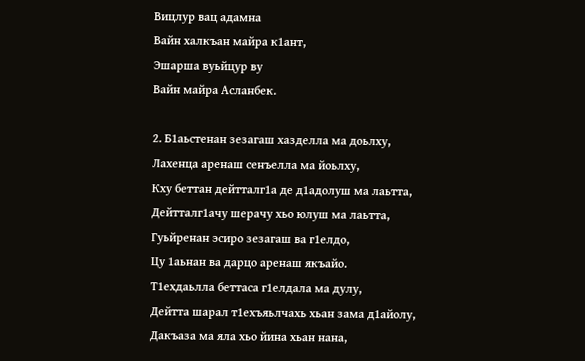Вицлур вац адамна
Вайн халкъан майра к1ант,
Эшарша вуьйцур ву
Вайн майра Асланбек.

2. Б1аьстенан зезагаш хазделла ма доьлху,
Лахенца аренаш сенъелла ма йоьлху,
Кху беттан дейтталг1а де д1адолуш ма лаьтта,
Дейтталг1ачу шерачу хьо юлуш ма лаьтта,
Гуьйренан эсиро зезагаш ва г1елдо,
Цу 1аьнан ва дарцо аренаш якъайо.
Т1ехдаьлла беттаса г1елдала ма дулу,
Дейтта шарал т1ехъяьлчахь хьан зама д1айолу,
Дакъаза ма яла хьо йина хьан нана,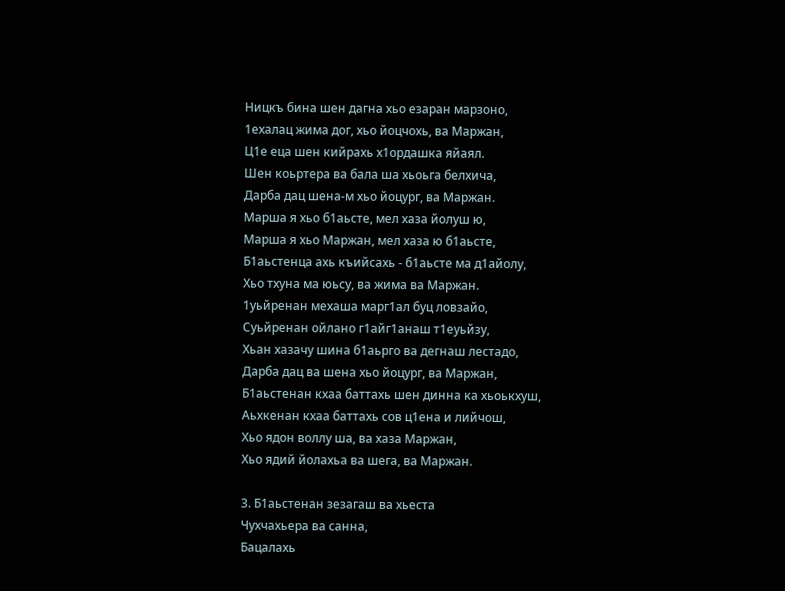Ницкъ бина шен дагна хьо езаран марзоно,
1ехалац жима дог, хьо йоцчохь, ва Маржан,
Ц1е еца шен кийрахь х1ордашка яйаял.
Шен коьртера ва бала ша хьоьга белхича,
Дарба дац шена-м хьо йоцург, ва Маржан.
Марша я хьо б1аьсте, мел хаза йолуш ю,
Марша я хьо Маржан, мел хаза ю б1аьсте,
Б1аьстенца ахь къийсахь - б1аьсте ма д1айолу,
Хьо тхуна ма юьсу, ва жима ва Маржан.
1уьйренан мехаша марг1ал буц ловзайо,
Суьйренан ойлано г1айг1анаш т1еуьйзу,
Хьан хазачу шина б1аьрго ва дегнаш лестадо,
Дарба дац ва шена хьо йоцург, ва Маржан,
Б1аьстенан кхаа баттахь шен динна ка хьоькхуш,
Аьхкенан кхаа баттахь сов ц1ена и лийчош,
Хьо ядон воллу ша, ва хаза Маржан,
Хьо ядий йолахьа ва шега, ва Маржан.

3. Б1аьстенан зезагаш ва хьеста
Чухчахьера ва санна,
Бацалахь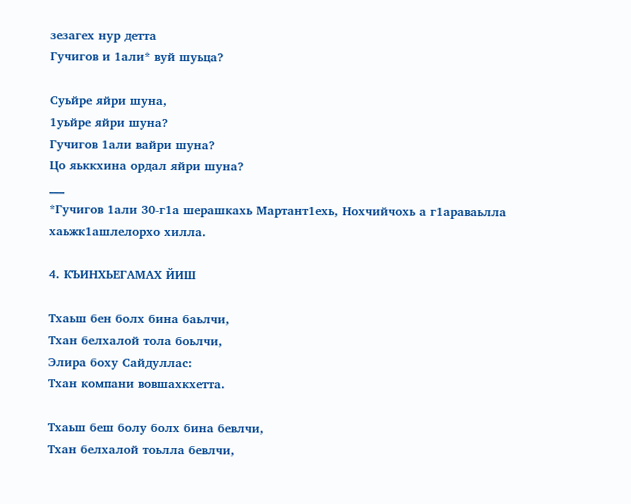зезагех нур детта
Гучигов и 1али* вуй шуьца?

Суьйре яйри шуна,
1уьйре яйри шуна?
Гучигов 1али вайри шуна?
Цо яьккхина ордал яйри шуна?
___
*Гучигов 1али 30-г1а шерашкахь Мартант1ехь, Нохчийчохь а г1араваьлла хаьжк1ашлелорхо хилла.

4. КЪИНХЬЕГАМАХ ЙИШ

Тхаьш бен болх бина баьлчи,
Тхан белхалой тола боьлчи,
Элира боху Сайдуллас:
Тхан компани вовшахкхетта.

Тхаьш беш болу болх бина бевлчи,
Тхан белхалой тоьлла бевлчи,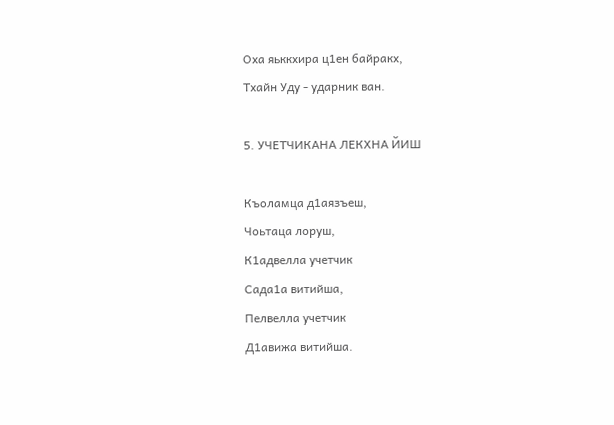Оха яьккхира ц1ен байракх,
Тхайн Уду - ударник ван.

5. УЧЕТЧИКАНА ЛЕКХНА ЙИШ

Къоламца д1аязъеш,
Чоьтаца лоруш,
К1адвелла учетчик
Сада1а витийша,
Пелвелла учетчик
Д1авижа витийша.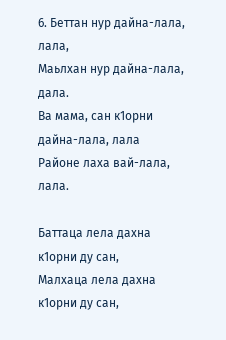6. Беттан нур дайна-лала, лала,
Маьлхан нур дайна-лала, дала.
Ва мама, сан к1орни дайна-лала, лала
Районе лаха вай-лала, лала.

Баттаца лела дахна к1орни ду сан,
Малхаца лела дахна к1орни ду сан,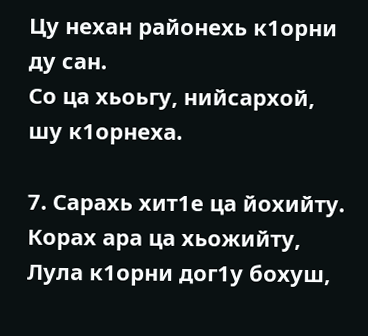Цу нехан районехь к1орни ду сан.
Со ца хьоьгу, нийсархой, шу к1орнеха.

7. Сарахь хит1е ца йохийту.
Корах ара ца хьожийту,
Лула к1орни дог1у бохуш,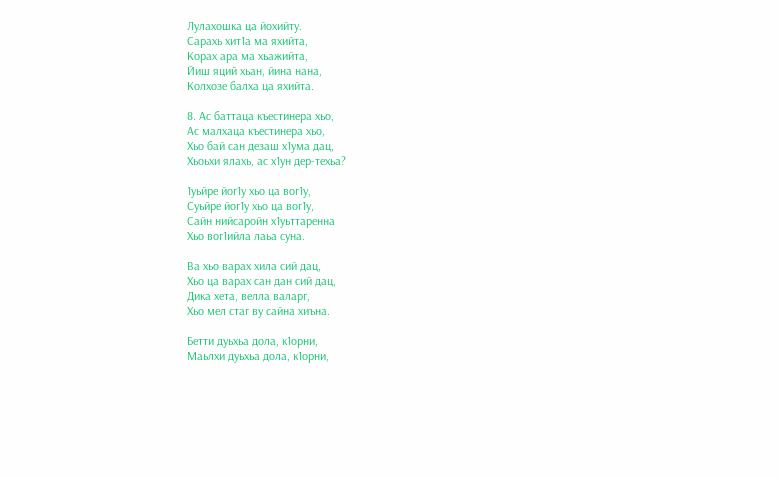Лулахошка ца йохийту.
Сарахь хит1а ма яхийта,
Корах ара ма хьажийта,
Йиш яций хьан, йина нана,
Колхозе балха ца яхийта.

8. Ас баттаца къестинера хьо,
Ас малхаца къестинера хьо,
Хьо бай сан дезаш х1ума дац,
Хьоьхи ялахь, ас х1ун дер-техьа?

1уьйре йог1у хьо ца вог1у,
Суьйре йог1у хьо ца вог1у,
Сайн нийсаройн х1уьттаренна
Хьо вог1ийла лаьа суна.

Ва хьо варах хила сий дац,
Хьо ца варах сан дан сий дац,
Дика хета, велла валарг,
Хьо мел стаг ву сайна хиъна.

Бетти дуьхьа дола, к1орни,
Маьлхи дуьхьа дола, к1орни,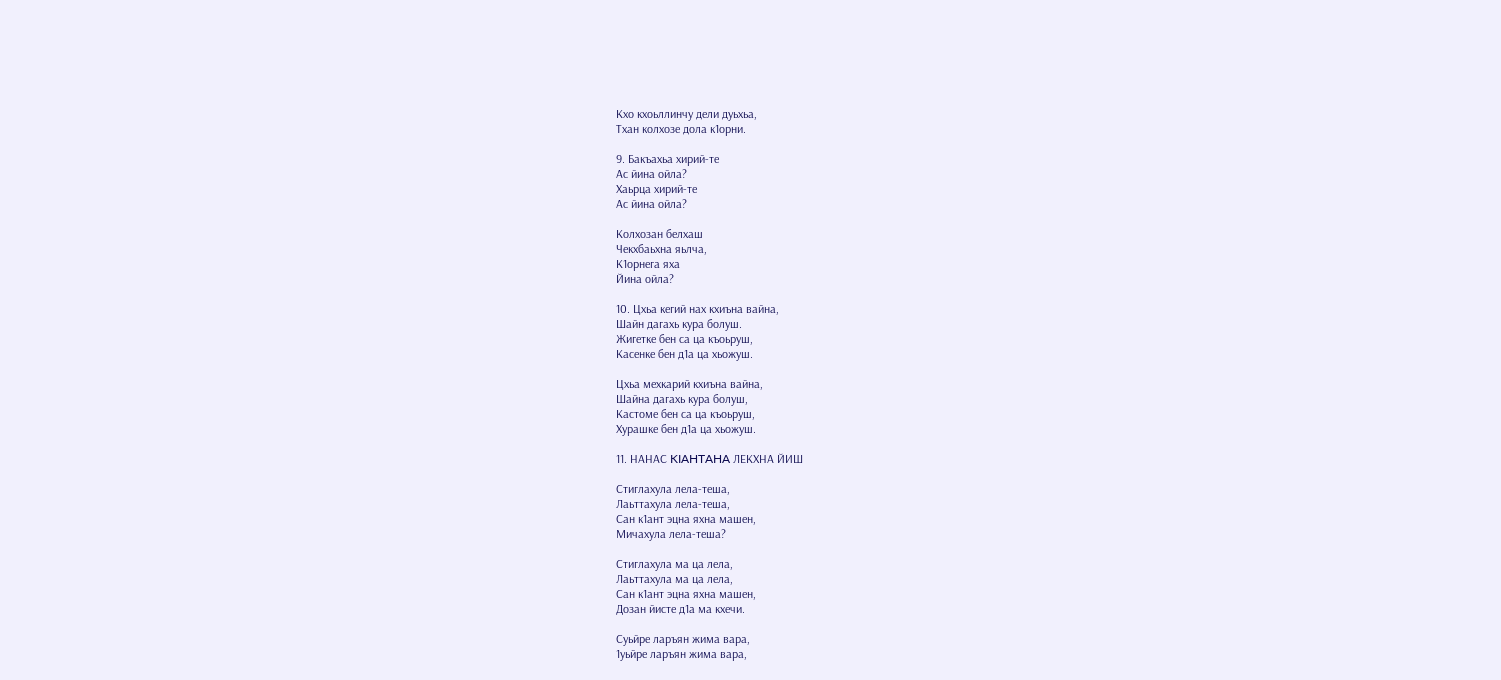Кхо кхоьллинчу дели дуьхьа,
Тхан колхозе дола к1орни.

9. Бакъахьа хирий-те
Ас йина ойла?
Хаьрца хирий-те
Ас йина ойла?

Колхозан белхаш
Чекхбаьхна яьлча,
К1орнега яха
Йина ойла?

10. Цхьа кегий нах кхиъна вайна,
Шайн дагахь кура болуш.
Жигетке бен са ца къоьруш,
Касенке бен д1а ца хьожуш.

Цхьа мехкарий кхиъна вайна,
Шайна дагахь кура болуш,
Кастоме бен са ца къоьруш,
Хурашке бен д1а ца хьожуш.

11. НАНАС KIAHTAHA ЛЕКХНА ЙИШ

Стиглахула лела-теша,
Лаьттахула лела-теша,
Сан к1ант эцна яхна машен,
Мичахула лела-теша?

Стиглахула ма ца лела,
Лаьттахула ма ца лела,
Сан к1ант эцна яхна машен,
Дозан йисте д1а ма кхечи.

Суьйре ларъян жима вара,
1уьйре ларъян жима вара,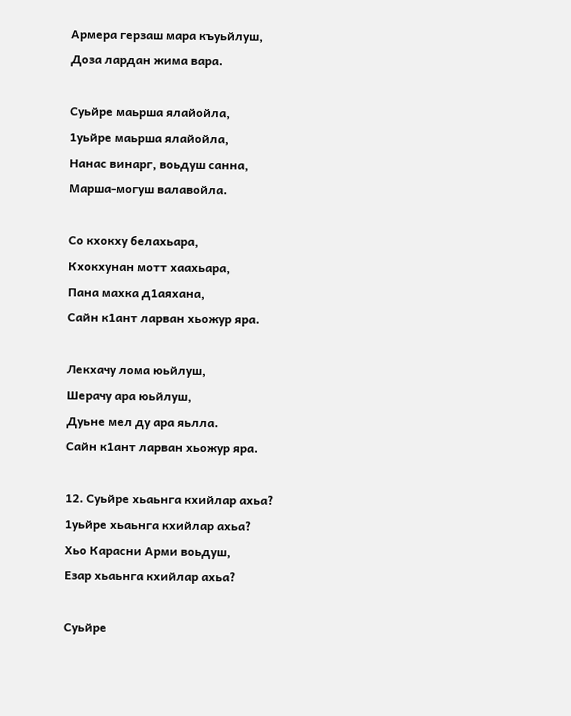Армера герзаш мара къуьйлуш,
Доза лардан жима вара.

Суьйре маьрша ялайойла,
1уьйре маьрша ялайойла,
Нанас винарг, воьдуш санна,
Марша-могуш валавойла.

Со кхокху белахьара,
Кхокхунан мотт хаахьара,
Пана махка д1аяхана,
Сайн к1ант ларван хьожур яра.

Лекхачу лома юьйлуш,
Шерачу ара юьйлуш,
Дуьне мел ду ара яьлла.
Сайн к1ант ларван хьожур яра.

12. Суьйре хьаьнга кхийлар ахьа?
1уьйре хьаьнга кхийлар ахьа?
Хьо Карасни Арми воьдуш,
Езар хьаьнга кхийлар ахьа?

Суьйре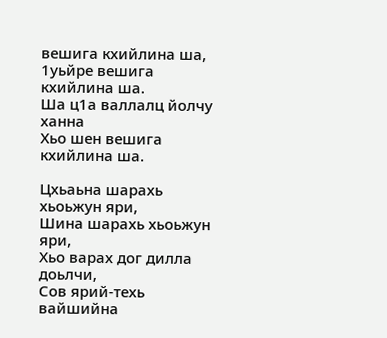вешига кхийлина ша,
1уьйре вешига кхийлина ша.
Ша ц1а валлалц йолчу ханна
Хьо шен вешига кхийлина ша.

Цхьаьна шарахь хьоьжун яри,
Шина шарахь хьоьжун яри,
Хьо варах дог дилла доьлчи,
Сов ярий-техь вайшийна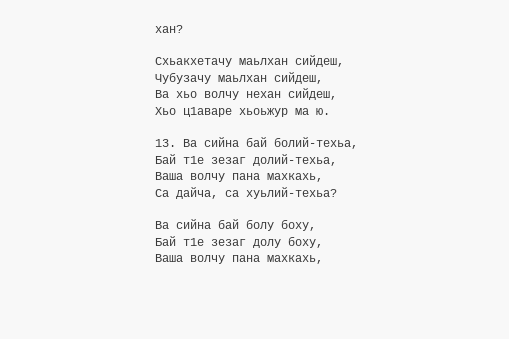хан?

Схьакхетачу маьлхан сийдеш,
Чубузачу маьлхан сийдеш,
Ва хьо волчу нехан сийдеш,
Хьо ц1аваре хьоьжур ма ю.

13. Ва сийна бай болий-техьа,
Бай т1е зезаг долий-техьа,
Ваша волчу пана махкахь,
Са дайча, са хуьлий-техьа?

Ва сийна бай болу боху,
Бай т1е зезаг долу боху,
Ваша волчу пана махкахь,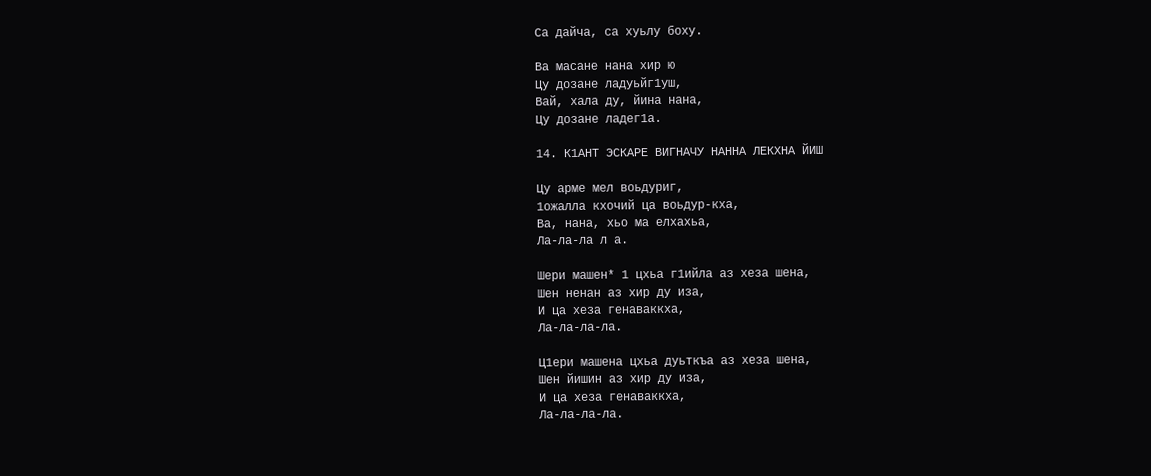Са дайча, са хуьлу боху.

Ва масане нана хир ю
Цу дозане ладуьйг1уш,
Вай, хала ду, йина нана,
Цу дозане ладег1а.

14. К1АНТ ЭСКАРЕ ВИГНАЧУ НАННА ЛЕКХНА ЙИШ

Цу арме мел воьдуриг,
1ожалла кхочий ца воьдур-кха,
Ва, нана, хьо ма елхахьа,
Ла-ла-ла л а.

Шери машен* 1 цхьа г1ийла аз хеза шена,
Шен ненан аз хир ду иза,
И ца хеза генаваккха,
Ла-ла-ла-ла.

Ц1ери машена цхьа дуьткъа аз хеза шена,
Шен йишин аз хир ду иза,
И ца хеза генаваккха,
Ла-ла-ла-ла.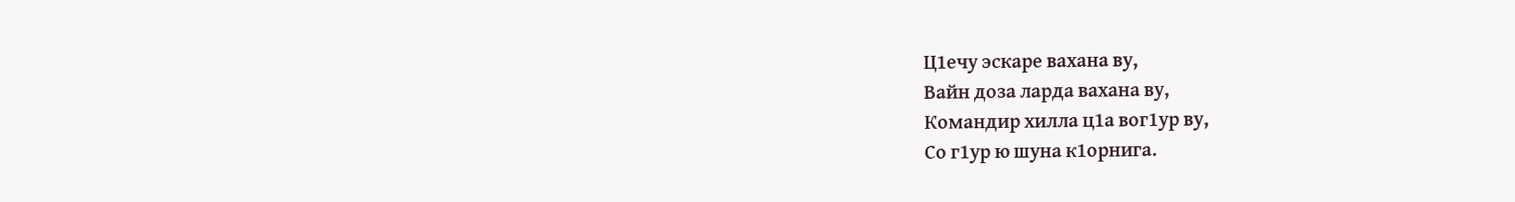Ц1ечу эскаре вахана ву,
Вайн доза ларда вахана ву,
Командир хилла ц1а вог1ур ву,
Со г1ур ю шуна к1орнига.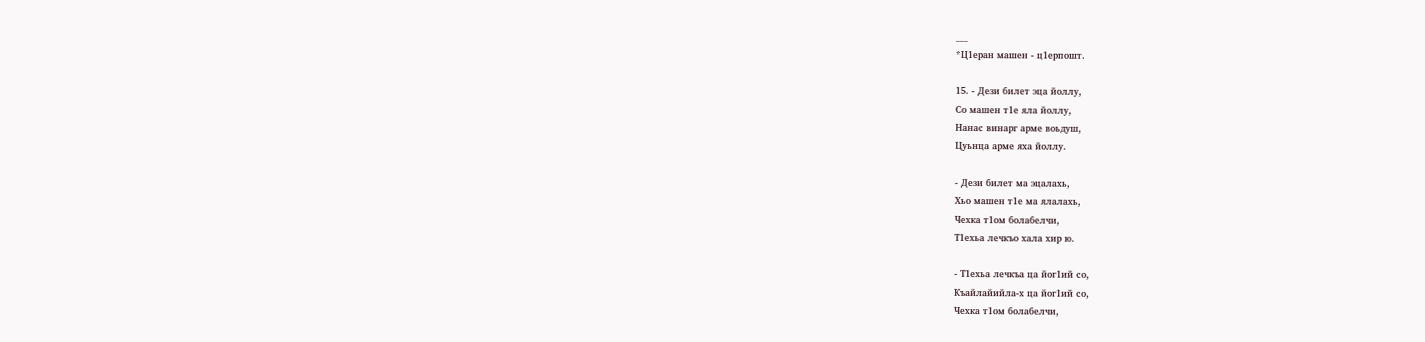___
*Ц1еран машен - ц1ерпошт.

15. - Дези билет эца йоллу,
Со машен т1е яла йоллу,
Нанас винарг арме воьдуш,
Цуьнца арме яха йоллу.

- Дези билет ма эцалахь,
Хьо машен т1е ма ялалахь,
Чехка т1ом болабелчи,
Т1ехьа лечкъо хала хир ю.

- Т1ехьа лечкъа ца йог1ий со,
Къайлайийла-х ца йог1ий со,
Чехка т1ом болабелчи,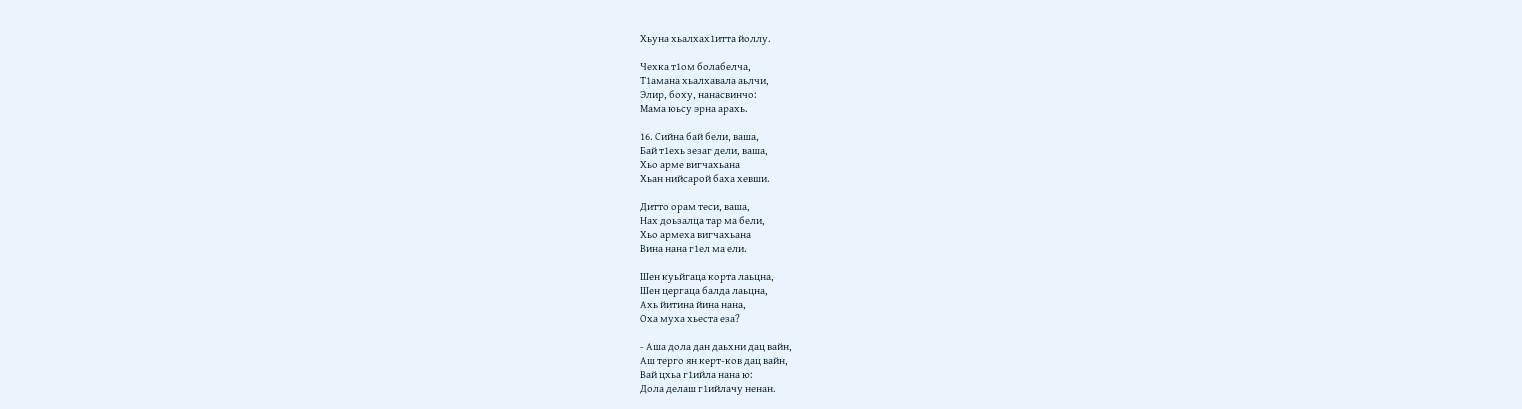Хьуна хьалхах1итта йоллу.

Чехка т1ом болабелча,
Т1амана хьалхавала аьлчи,
Элир, боху, нанасвинчо:
Мама юьсу эрна арахь.

16. Сийна бай бели, ваша,
Бай т1ехь зезаг дели, ваша,
Хьо арме вигчахьана
Хьан нийсарой баха хевши.

Дитто орам теси, ваша,
Нах доьзалца тар ма бели,
Хьо армеха вигчахьана
Вина нана г1ел ма ели.

Шен куьйгаца корта лаьцна,
Шен цергаца балда лаьцна,
Ахь йитина йина нана,
Оха муха хьеста еза?

- Аша дола дан даьхни дац вайн,
Аш терго ян керт-ков дац вайн,
Вай цхьа г1ийла нана ю:
Дола делаш г1ийлачу ненан.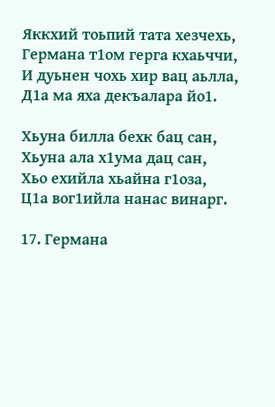Яккхий тоьпий тата хезчехь,
Германа т1ом герга кхаьччи,
И дуьнен чохь хир вац аьлла,
Д1а ма яха декъалара йо1.

Хьуна билла бехк бац сан,
Хьуна ала х1ума дац сан,
Хьо ехийла хьайна г1оза,
Ц1а вог1ийла нанас винарг.

17. Германа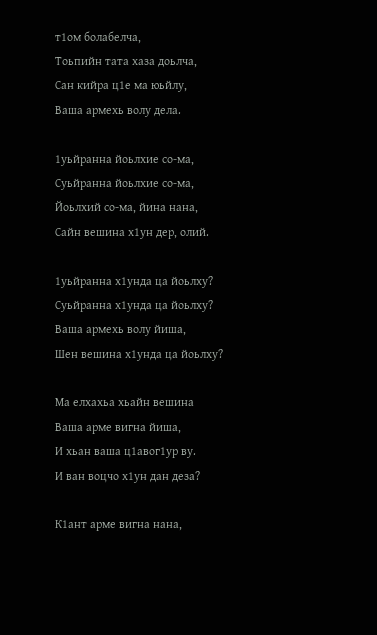т1ом болабелча,
Тоьпийн тата хаза доьлча,
Сан кийра ц1е ма юьйлу,
Ваша армехь волу дела.

1уьйранна йоьлхие со-ма,
Суьйранна йоьлхие со-ма,
Йоьлхий со-ма, йина нана,
Сайн вешина х1ун дер, олий.

1уьйранна х1унда ца йоьлху?
Суьйранна х1унда ца йоьлху?
Ваша армехь волу йиша,
Шен вешина х1унда ца йоьлху?

Ма елхахьа хьайн вешина
Ваша арме вигна йиша,
И хьан ваша ц1авог1ур ву.
И ван воцчо х1ун дан деза?

К1ант арме вигна нана,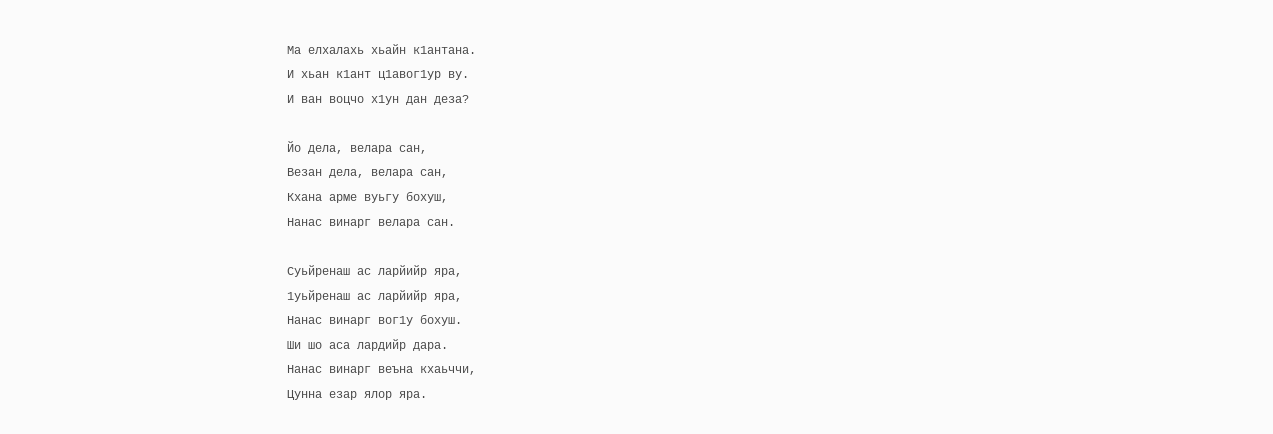Ма елхалахь хьайн к1антана.
И хьан к1ант ц1авог1ур ву.
И ван воцчо х1ун дан деза?

Йо дела, велара сан,
Везан дела, велара сан,
Кхана арме вуьгу бохуш,
Нанас винарг велара сан.

Суьйренаш ас ларйийр яра,
1уьйренаш ас ларйийр яра,
Нанас винарг вог1у бохуш.
Ши шо аса лардийр дара.
Нанас винарг веъна кхаьччи,
Цунна езар ялор яра.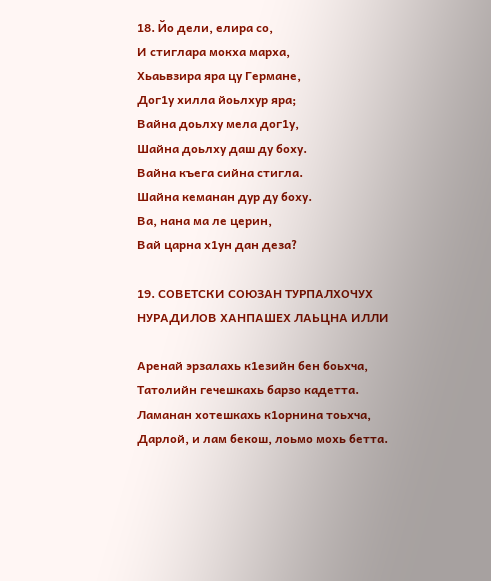18. Йо дели, елира со,
И стиглара мокха марха,
Хьаьвзира яра цу Германе,
Дог1у хилла йоьлхур яра;
Вайна доьлху мела дог1у,
Шайна доьлху даш ду боху.
Вайна къега сийна стигла.
Шайна кеманан дур ду боху.
Ва, нана ма ле церин,
Вай царна х1ун дан деза?

19. СОВЕТСКИ СОЮЗАН ТУРПАЛХОЧУХ
НУРАДИЛОВ ХАНПАШЕХ ЛАЬЦНА ИЛЛИ

Аренай эрзалахь к1езийн бен боьхча,
Татолийн гечешкахь барзо кадетта.
Ламанан хотешкахь к1орнина тоьхча,
Дарлой, и лам бекош, лоьмо мохь бетта.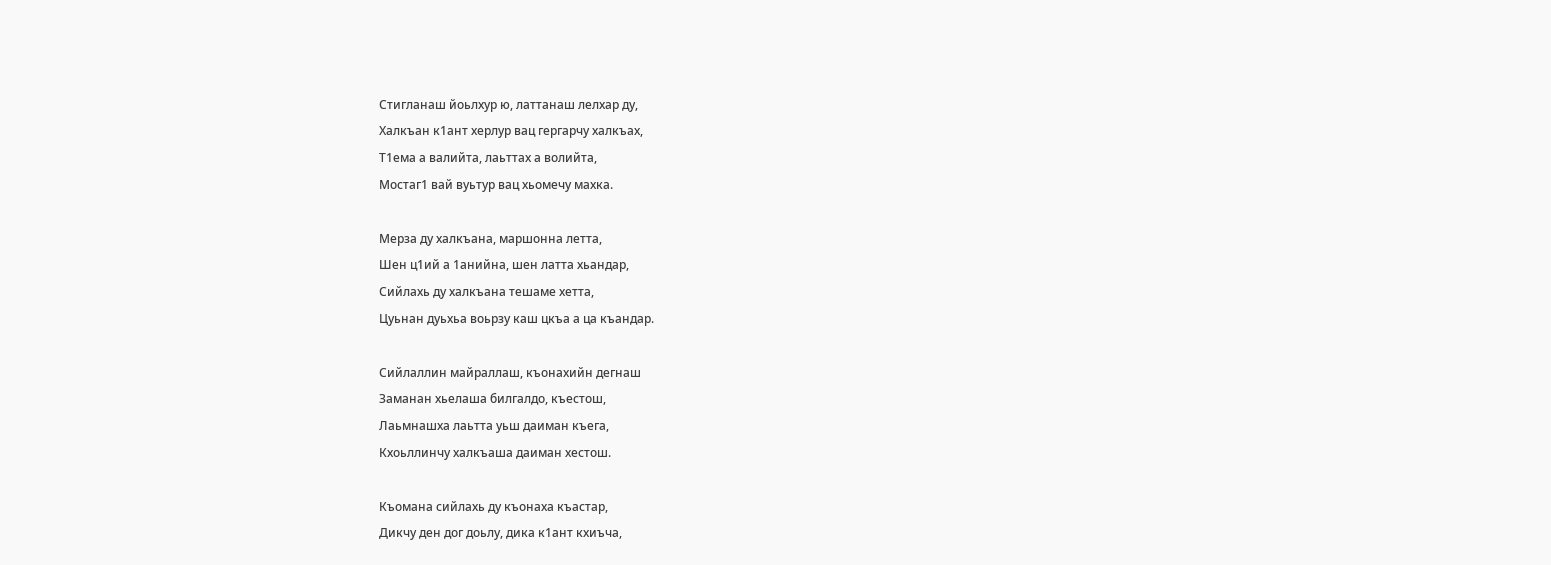Стигланаш йоьлхур ю, латтанаш лелхар ду,
Халкъан к1ант херлур вац гергарчу халкъах,
Т1ема а валийта, лаьттах а волийта,
Мостаг1 вай вуьтур вац хьомечу махка.

Мерза ду халкъана, маршонна летта,
Шен ц1ий а 1анийна, шен латта хьандар,
Сийлахь ду халкъана тешаме хетта,
Цуьнан дуьхьа воьрзу каш цкъа а ца къандар.

Сийлаллин майраллаш, къонахийн дегнаш
Заманан хьелаша билгалдо, къестош,
Лаьмнашха лаьтта уьш даиман къега,
Кхоьллинчу халкъаша даиман хестош.

Къомана сийлахь ду къонаха къастар,
Дикчу ден дог доьлу, дика к1ант кхиъча,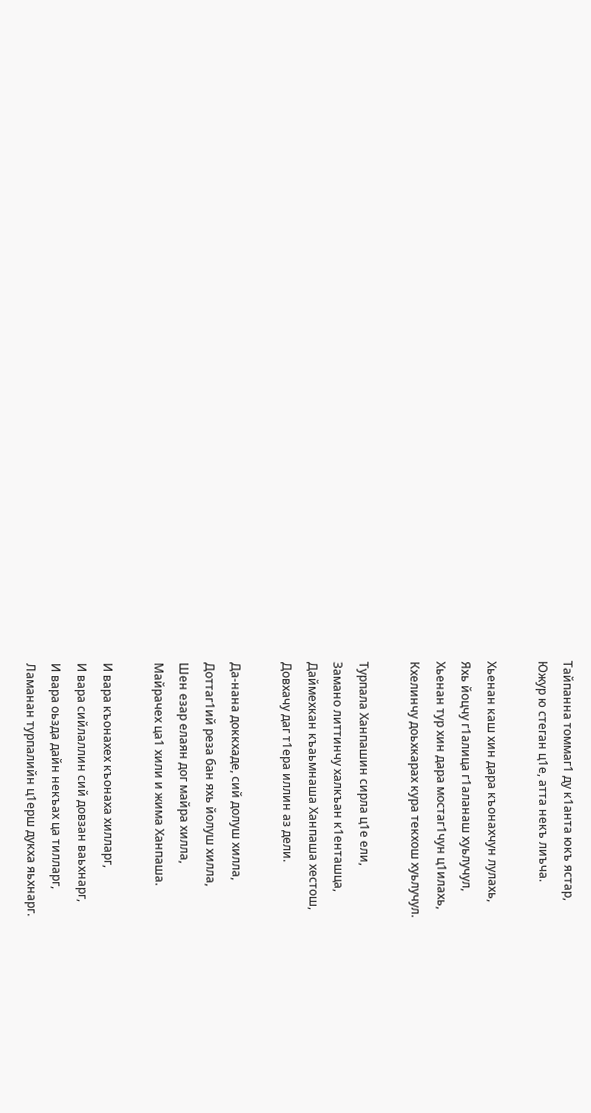Тайпанна томмаг1 ду к1анта юкъ ястар,
Южур ю стеган ц1е, атта некъ лиъча.

Хьенан каш хин дара къонахчун лулахь,
Яхь йоцчу г1алица г1аланаш хуьлучул,
Хьенан тур хин дара мостаг1чун ц1илахь,
Кхелинчу доьхкарах кура текхош хуьлучул.

Турпала Ханпашин сирла ц1е ели,
Замано литтинчу халкъан к1енташца,
Даймехкан къаьмнаша Ханпаша хестош,
Довхачу даг т1ера иллин аз дели.

Да-нана доккхаде, сий долуш хилла,
Доттаг1ий реза бан яхь йолуш хилла,
Шен езар елаян дог майра хилла,
Майрачех ца1 хили и жима Ханпаша.

И вара къонахех къонаха хилларг,
И вара сийлаллин сий довзан ваьхнарг,
И вара оьзда дайн некъах ца тилларг,
Ламанан турпалийн ц1ерш дукха яьхнарг.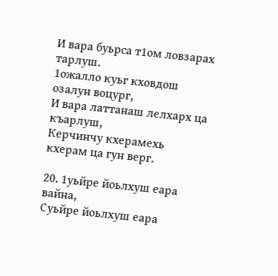И вара буьрса т1ом ловзарах тарлуш.
1ожалло куьг кховдош озалун воцург,
И вара латтанаш лелхарх ца къарлуш,
Керчинчу кхерамехь кхерам ца гун верг.

20. 1уьйре йоьлхуш еара вайна,
Суьйре йоьлхуш еара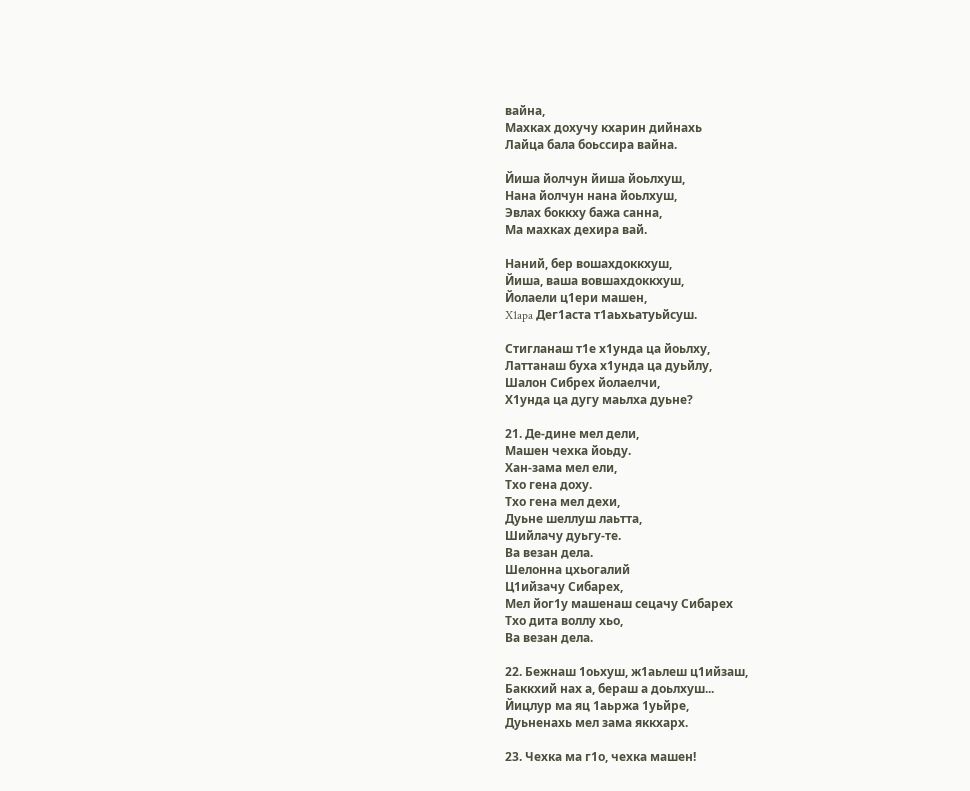вайна,
Махках дохучу кхарин дийнахь
Лайца бала боьссира вайна.

Йиша йолчун йиша йоьлхуш,
Нана йолчун нана йоьлхуш,
Эвлах боккху бажа санна,
Ма махках дехира вай.

Наний, бер вошахдоккхуш,
Йиша, ваша вовшахдоккхуш,
Йолаели ц1ери машен,
X1apa Дег1аста т1аьхьатуьйсуш.

Стигланаш т1е х1унда ца йоьлху,
Латтанаш буха х1унда ца дуьйлу,
Шалон Сибрех йолаелчи,
Х1унда ца дугу маьлха дуьне?

21. Де-дине мел дели,
Машен чехка йоьду.
Хан-зама мел ели,
Тхо гена доху.
Тхо гена мел дехи,
Дуьне шеллуш лаьтта,
Шийлачу дуьгу-те.
Ва везан дела.
Шелонна цхьогалий
Ц1ийзачу Сибарех,
Мел йог1у машенаш сецачу Сибарех
Тхо дита воллу хьо,
Ва везан дела.

22. Бежнаш 1оьхуш, ж1аьлеш ц1ийзаш,
Баккхий нах а, бераш а доьлхуш...
Йицлур ма яц 1аьржа 1уьйре,
Дуьненахь мел зама яккхарх.

23. Чехка ма г1о, чехка машен!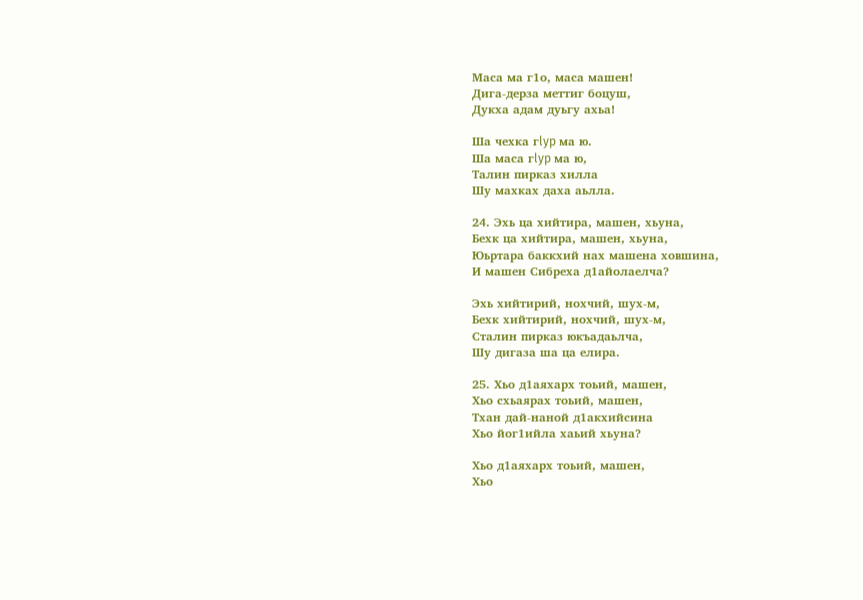Маса ма г1о, маса машен!
Дига-дерза меттиг боцуш,
Дукха адам дуьгу ахьа!

Ша чехка гlyp ма ю.
Ша маса гlyp ма ю,
Талин пирказ хилла
Шу махках даха аьлла.

24. Эхь ца хийтира, машен, хьуна,
Бехк ца хийтира, машен, хьуна,
Юьртара баккхий нах машена ховшина,
И машен Сибреха д1айолаелча?

Эхь хийтирий, нохчий, шух-м,
Бехк хийтирий, нохчий, шух-м,
Сталин пирказ юкъадаьлча,
Шу дигаза ша ца елира.

25. Хьо д1аяхарх тоьий, машен,
Хьо схьаярах тоьий, машен,
Тхан дай-наной д1акхийсина
Хьо йог1ийла хаьий хьуна?

Хьо д1аяхарх тоьий, машен,
Хьо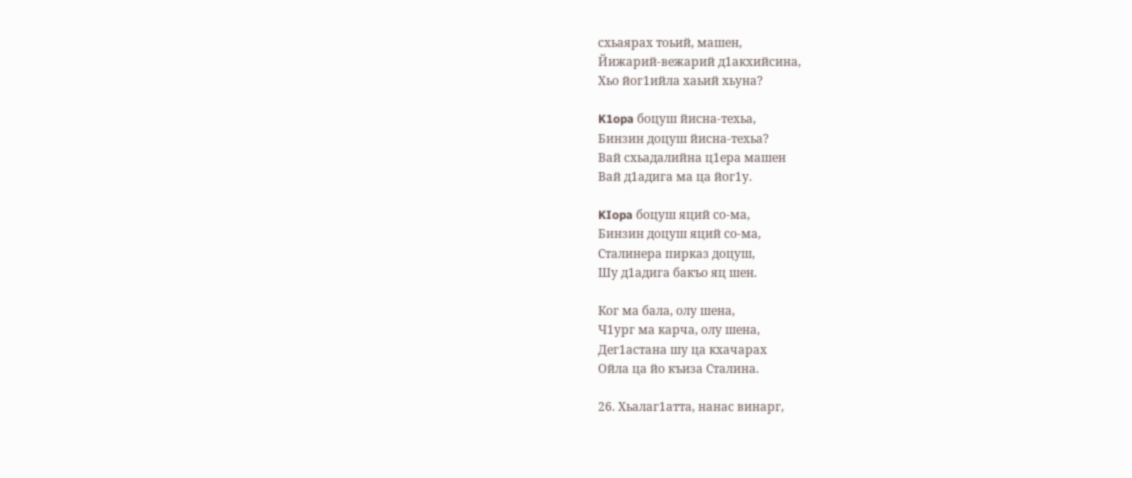схьаярах тоьий, машен,
Йижарий-вежарий д1акхийсина,
Хьо йог1ийла хаьий хьуна?

K1opa боцуш йисна-техьа,
Бинзин доцуш йисна-техьа?
Вай схьадалийна ц1ера машен
Вай д1адига ма ца йог1у.

KIopa боцуш яций со-ма,
Бинзин доцуш яций со-ма,
Сталинера пирказ доцуш,
Шу д1адига бакъо яц шен.

Ког ма бала, олу шена,
Ч1ург ма карча, олу шена,
Дег1астана шу ца кхачарах
Ойла ца йо къиза Сталина.

26. Хьалаг1атта, нанас винарг,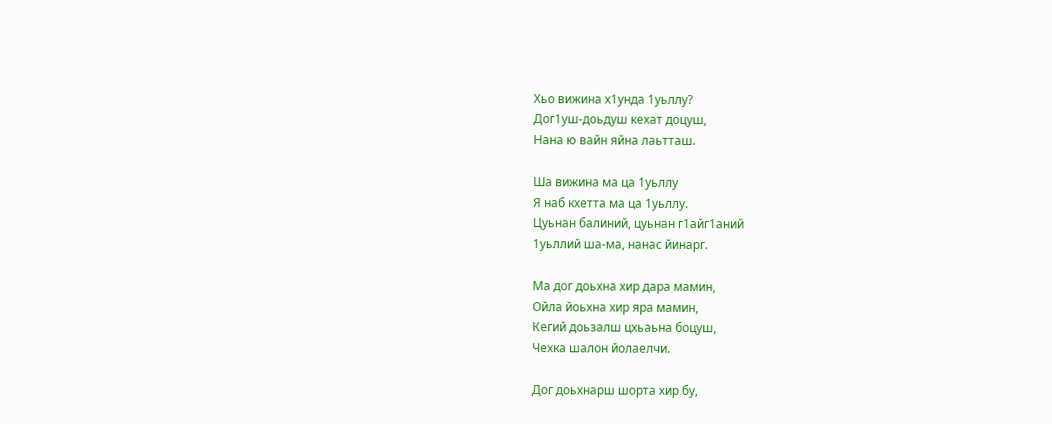Хьо вижина х1унда 1уьллу?
Дог1уш-доьдуш кехат доцуш,
Нана ю вайн яйна лаьтташ.

Ша вижина ма ца 1уьллу
Я наб кхетта ма ца 1уьллу.
Цуьнан балиний, цуьнан г1айг1аний
1уьллий ша-ма, нанас йинарг.

Ма дог доьхна хир дара мамин,
Ойла йоьхна хир яра мамин,
Кегий доьзалш цхьаьна боцуш,
Чехка шалон йолаелчи.

Дог доьхнарш шорта хир бу,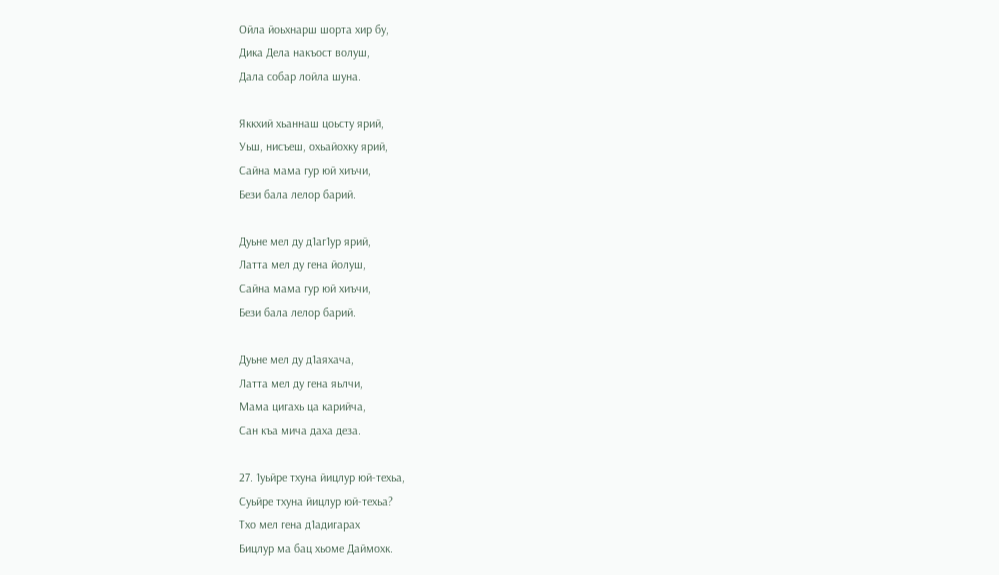Ойла йоьхнарш шорта хир бу,
Дика Дела накъост волуш,
Дала собар лойла шуна.

Яккхий хьаннаш цоьсту ярий,
Уьш, нисъеш, охьайохку ярий,
Сайна мама гур юй хиъчи,
Бези бала лелор барий.

Дуьне мел ду д1аг1ур ярий,
Латта мел ду гена йолуш,
Сайна мама гур юй хиъчи,
Бези бала лелор барий.

Дуьне мел ду д1аяхача,
Латта мел ду гена яьлчи,
Мама цигахь ца карийча,
Сан къа мича даха деза.

27. 1уьйре тхуна йицлур юй-техьа,
Суьйре тхуна йицлур юй-техьа?
Тхо мел гена д1адигарах
Бицлур ма бац хьоме Даймохк.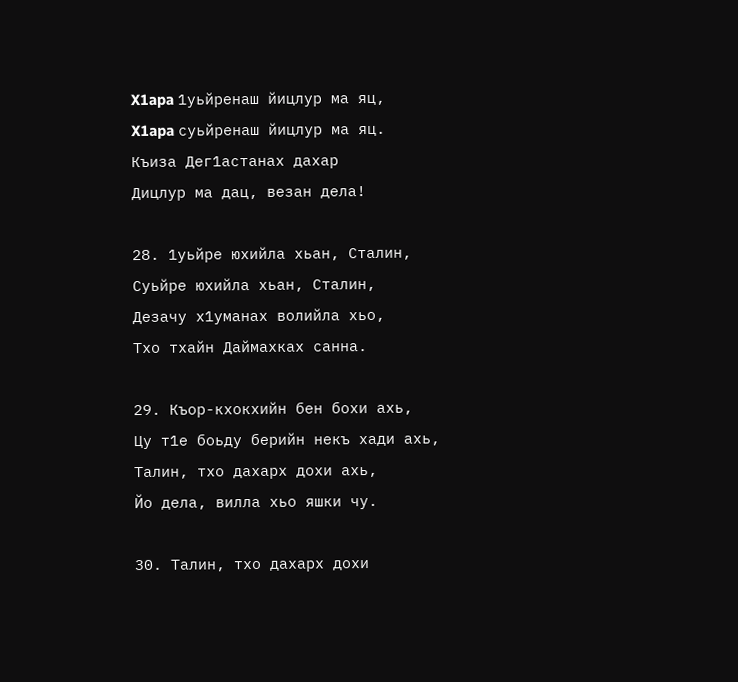X1apa 1уьйренаш йицлур ма яц,
X1apa суьйренаш йицлур ма яц.
Къиза Дег1астанах дахар
Дицлур ма дац, везан дела!

28. 1уьйре юхийла хьан, Сталин,
Суьйре юхийла хьан, Сталин,
Дезачу х1уманах волийла хьо,
Тхо тхайн Даймахках санна.

29. Къор-кхокхийн бен бохи ахь,
Цу т1е боьду берийн некъ хади ахь,
Талин, тхо дахарх дохи ахь,
Йо дела, вилла хьо яшки чу.

30. Талин, тхо дахарх дохи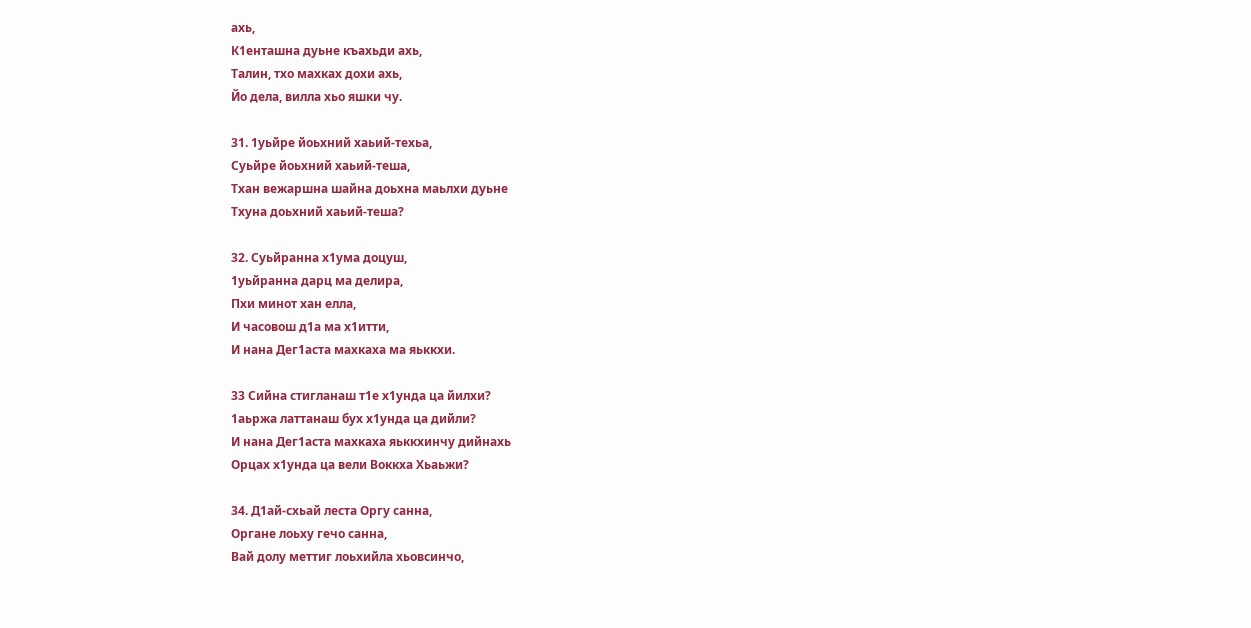ахь,
К1енташна дуьне къахьди ахь,
Талин, тхо махках дохи ахь,
Йо дела, вилла хьо яшки чу.

31. 1уьйре йоьхний хаьий-техьа,
Суьйре йоьхний хаьий-теша,
Тхан вежаршна шайна доьхна маьлхи дуьне
Тхуна доьхний хаьий-теша?

32. Суьйранна х1ума доцуш,
1уьйранна дарц ма делира,
Пхи минот хан елла,
И часовош д1а ма х1итти,
И нана Дег1аста махкаха ма яьккхи.

33 Сийна стигланаш т1е х1унда ца йилхи?
1аьржа латтанаш бух х1унда ца дийли?
И нана Дег1аста махкаха яьккхинчу дийнахь
Орцах х1унда ца вели Воккха Хьаьжи?

34. Д1ай-схьай леста Оргу санна,
Органе лоьху гечо санна,
Вай долу меттиг лоьхийла хьовсинчо,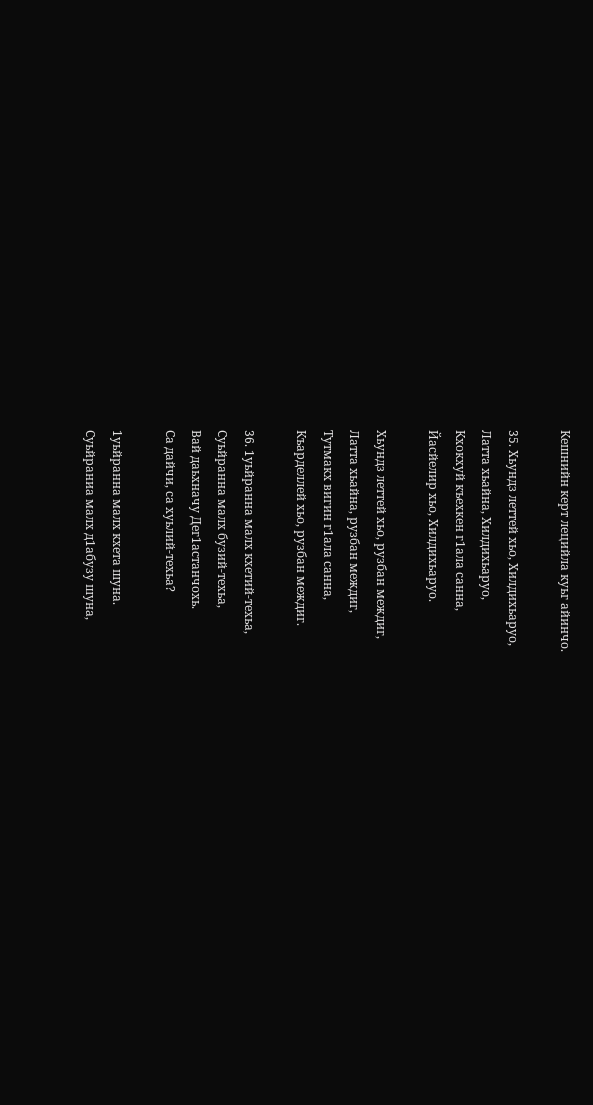Кешнийн керт лецийла куьг айинчо.

35. Хьундз леттей хьо, Хилдихьаруо,
Латта хьайна, Хилдихьаруо,
Кхокхуй къехкен г1ала санна,
Йасйелир хьо, Хилдихьаруо.

Хьундз леттей хьо, рузбан междиг,
Латта хьайна, рузбан междиг,
Тутмакх вигин г1ала санна,
Къарделлей хьо, рузбан междиг.

36. 1уьйранна малх кхетий-техьа,
Суьйранна малх бузий-техьа,
Вай даьхначу Дег1астанчохь.
Са дайчи, са хуьлий-техьа?

1уьйранна малх кхета шуна.
Суьйраниа малх д1абузу шуна,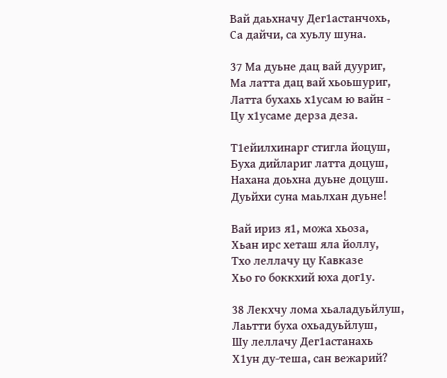Вай даьхначу Дег1астанчохь,
Са дайчи, са хуьлу шуна.

37 Ма дуьне дац вай дууриг,
Ма латта дац вай хьоьшуриг,
Латта бухахь х1усам ю вайн -
Цу х1усаме дерза деза.

Т1ейилхинарг стигла йоцуш,
Буха дийлариг латта доцуш,
Нахана доьхна дуьне доцуш.
Дуьйхи суна маьлхан дуьне!

Вай ириз я1, можа хьоза,
Хьан ирс хеташ яла йоллу,
Тхо леллачу цу Кавказе
Хьо го боккхий юха дог1у.

38 Лекхчу лома хьаладуьйлуш,
Лаьтти буха охьадуьйлуш,
Шу леллачу Дег1астанахь
Х1ун ду-теша, сан вежарий?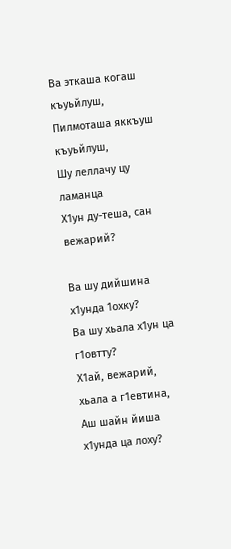Ва эткаша когаш къуьйлуш,
Пилмоташа яккъуш къуьйлуш,
Шу леллачу цу ламанца
Х1ун ду-теша, сан вежарий?

Ва шу дийшина х1унда 1охку?
Ва шу хьала х1ун ца г1овтту?
Х1ай, вежарий, хьала а г1евтина,
Аш шайн йиша х1унда ца лоху?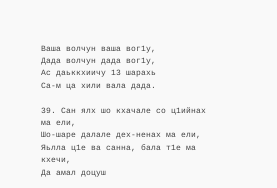Ваша волчун ваша вог1у,
Дада волчун дада вог1у,
Ас даьккхиичу 13 шарахь
Са-м ца хили вала дада.

39. Сан ялх шо кхачале со ц1ийнах ма ели,
Шо-шаре далале дех-ненах ма ели,
Яьлла ц1е ва санна, бала т1е ма кхечи,
Да амал доцуш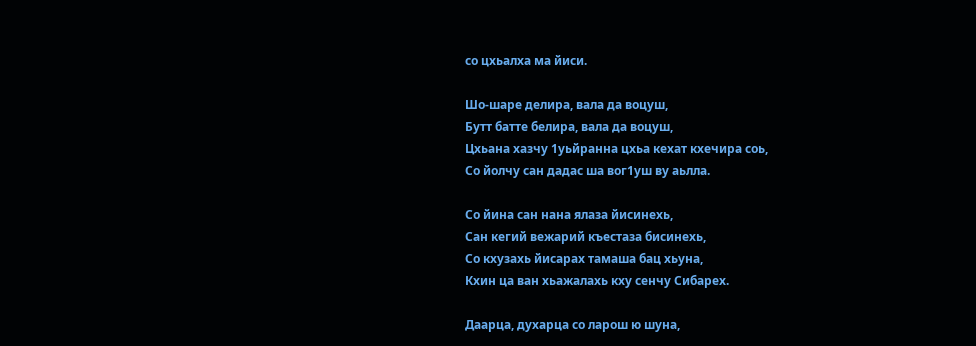со цхьалха ма йиси.

Шо-шаре делира, вала да воцуш,
Бутт батте белира, вала да воцуш,
Цхьана хазчу 1уьйранна цхьа кехат кхечира соь,
Со йолчу сан дадас ша вог1уш ву аьлла.

Со йина сан нана ялаза йисинехь,
Сан кегий вежарий къестаза бисинехь,
Со кхузахь йисарах тамаша бац хьуна,
Кхин ца ван хьажалахь кху сенчу Сибарех.

Даарца, духарца со ларош ю шуна,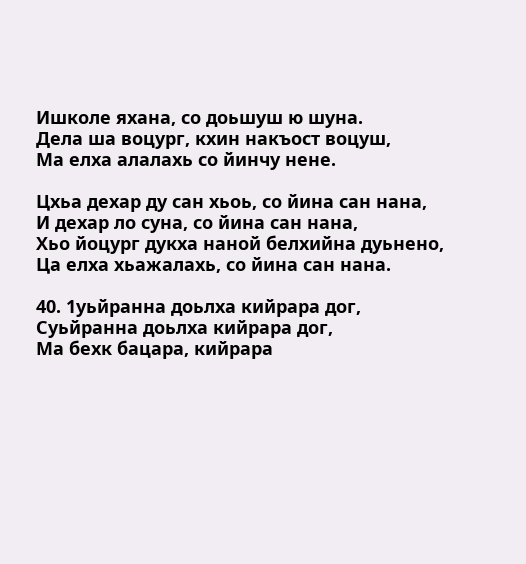Ишколе яхана, со доьшуш ю шуна.
Дела ша воцург, кхин накъост воцуш,
Ма елха алалахь со йинчу нене.

Цхьа дехар ду сан хьоь, со йина сан нана,
И дехар ло суна, со йина сан нана,
Хьо йоцург дукха наной белхийна дуьнено,
Ца елха хьажалахь, со йина сан нана.

40. 1уьйранна доьлха кийрара дог,
Суьйранна доьлха кийрара дог,
Ма бехк бацара, кийрара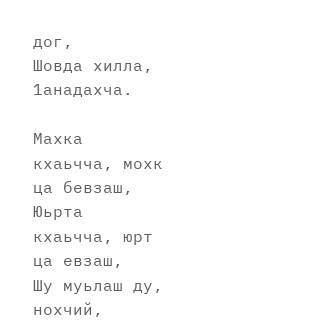дог,
Шовда хилла, 1анадахча.

Махка кхаьчча, мохк ца бевзаш,
Юьрта кхаьчча, юрт ца евзаш,
Шу муьлаш ду, нохчий,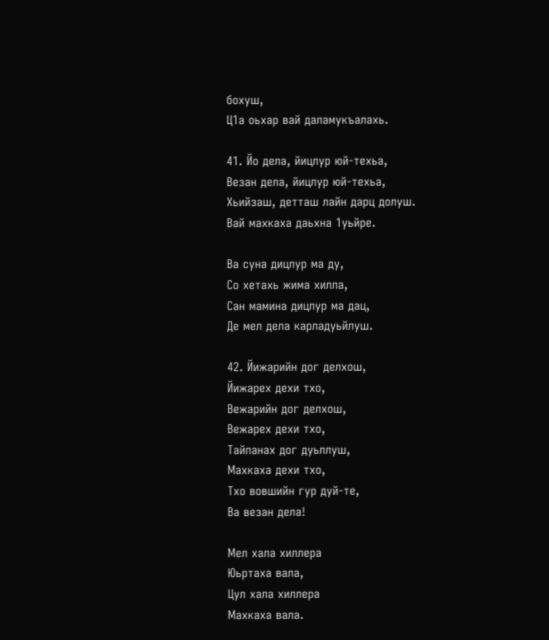бохуш,
Ц1а оьхар вай даламукъалахь.

41. Йо дела, йицлур юй-техьа,
Везан дела, йицлур юй-техьа,
Хьийзаш, детташ лайн дарц долуш.
Вай махкаха даьхна 1уьйре.

Ва суна дицлур ма ду,
Со хетахь жима хилла,
Сан мамина дицлур ма дац,
Де мел дела карладуьйлуш.

42. Йижарийн дог делхош,
Йижарех дехи тхо,
Вежарийн дог делхош,
Вежарех дехи тхо,
Тайпанах дог дуьллуш,
Махкаха дехи тхо,
Тхо вовшийн гур дуй-те,
Ва везан дела!

Мел хала хиллера
Юьртаха вала,
Цул хала хиллера
Махкаха вала.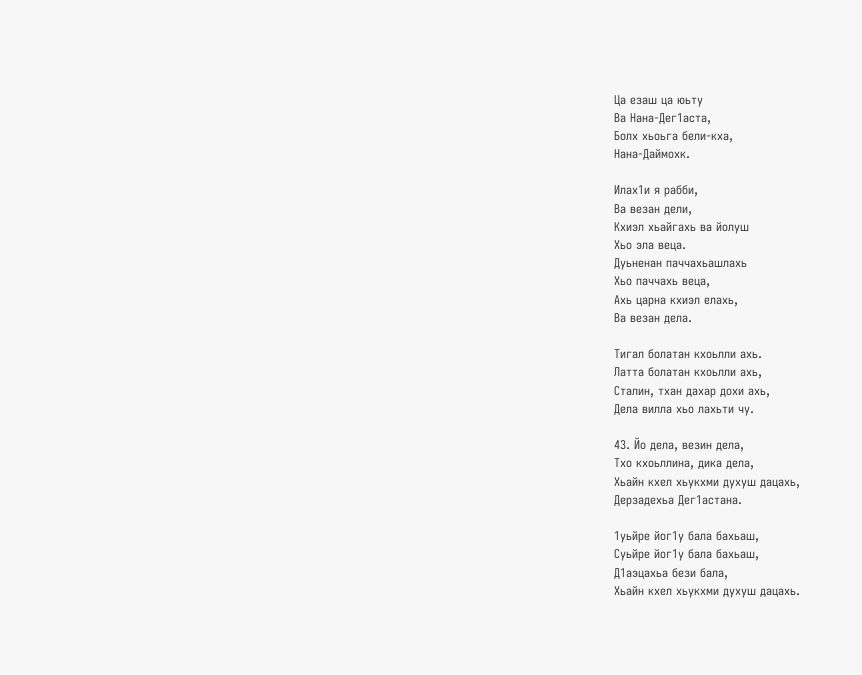Ца езаш ца юьту
Ва Нана-Дег1аста,
Болх хьоьга бели-кха,
Нана-Даймохк.

Илах1и я рабби,
Ва везан дели,
Кхиэл хьайгахь ва йолуш
Хьо эла веца.
Дуьненан паччахьашлахь
Хьо паччахь веца,
Ахь царна кхиэл елахь,
Ва везан дела.

Тигал болатан кхоьлли ахь.
Латта болатан кхоьлли ахь,
Сталин, тхан дахар дохи ахь,
Дела вилла хьо лахьти чу.

43. Йо дела, везин дела,
Тхо кхоьллина, дика дела,
Хьайн кхел хьукхми духуш дацахь,
Дерзадехьа Дег1астана.

1уьйре йог1у бала бахьаш,
Суьйре йог1у бала бахьаш,
Д1аэцахьа бези бала,
Хьайн кхел хьукхми духуш дацахь.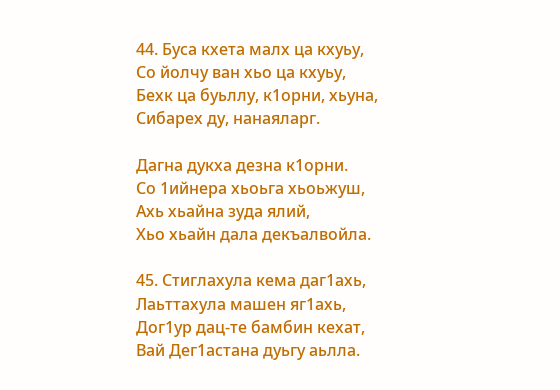44. Буса кхета малх ца кхуьу,
Со йолчу ван хьо ца кхуьу,
Бехк ца буьллу, к1орни, хьуна,
Сибарех ду, нанаяларг.

Дагна дукха дезна к1орни.
Со 1ийнера хьоьга хьоьжуш,
Ахь хьайна зуда ялий,
Хьо хьайн дала декъалвойла.

45. Стиглахула кема даг1ахь,
Лаьттахула машен яг1ахь,
Дог1ур дац-те бамбин кехат,
Вай Дег1астана дуьгу аьлла.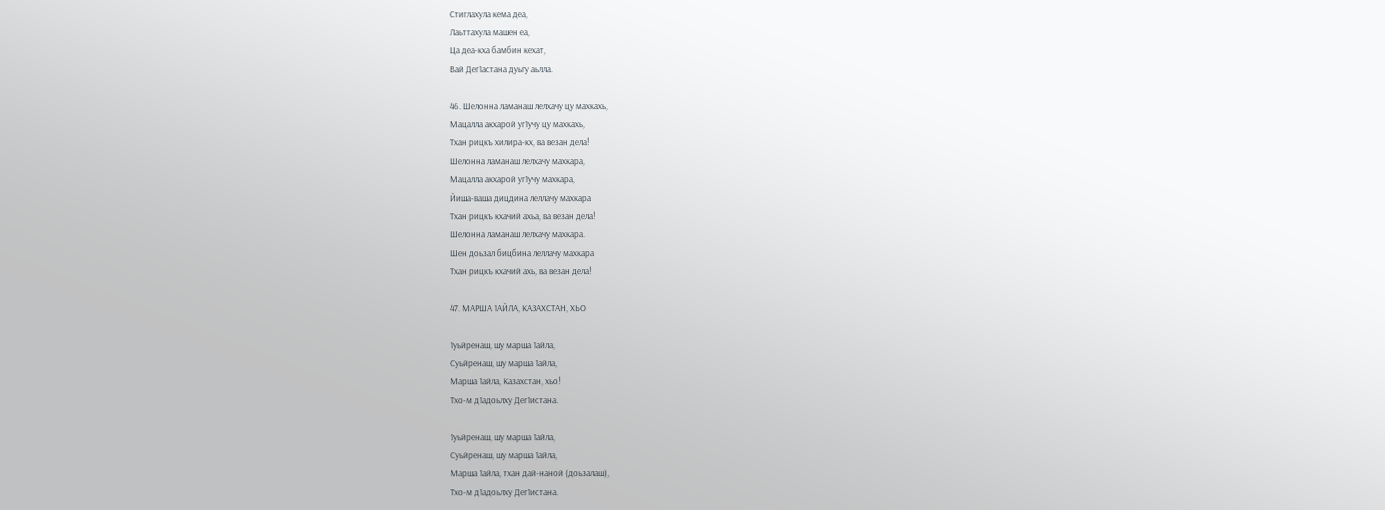Стиглахула кема деа,
Лаьттахула машен еа,
Ца деа-кха бамбин кехат,
Вай Дег1астана дуьгу аьлла.

46. Шелонна ламанаш лелхачу цу махкахь,
Мацалла акхарой уг1учу цу махкахь,
Тхан рицкъ хилира-кх, ва везан дела!
Шелонна ламанаш лелхачу махкара,
Мацалла акхарой уг1учу махкара,
Йиша-ваша дицдина леллачу махкара
Тхан рицкъ кхачий ахьа, ва везан дела!
Шелонна ламанаш лелхачу махкара.
Шен доьзал бицбина леллачу махкара
Тхан рицкъ кхачий ахь, ва везан дела!

47. МАРША 1АЙЛА, КАЗАХСТАН, ХЬО

1уьйренаш, шу марша 1айла,
Суьйренаш, шу марша 1айла,
Марша 1айла, Казахстан, хьо!
Тхо-м д1адоьлху Дег1истана.

1уьйренаш, шу марша 1айла,
Суьйренаш, шу марша 1айла,
Марша 1айла, тхан дай-наной (доьзалаш),
Тхо-м д1адоьлху Дег1истана.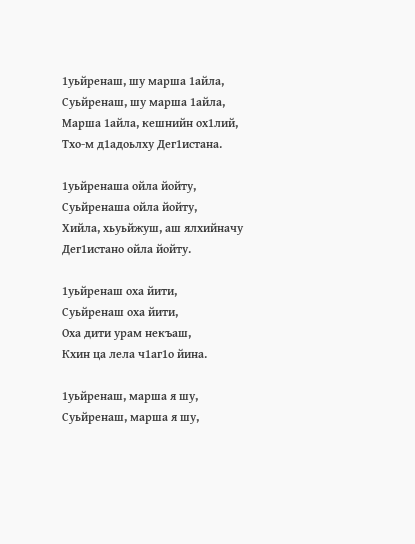1уьйренаш, шу марша 1айла,
Суьйренаш, шу марша 1айла,
Марша 1айла, кешнийн ох1лий,
Тхо-м д1адоьлху Дег1истана.

1уьйренаша ойла йойту,
Суьйренаша ойла йойту,
Хийла, хьуьйжуш, аш ялхийначу
Дег1истано ойла йойту.

1уьйренаш оха йити,
Суьйренаш оха йити,
Оха дити урам некъаш,
Кхин ца лела ч1аг1о йина.

1уьйренаш, марша я шу,
Суьйренаш, марша я шу,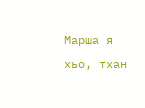Марша я хьо, тхан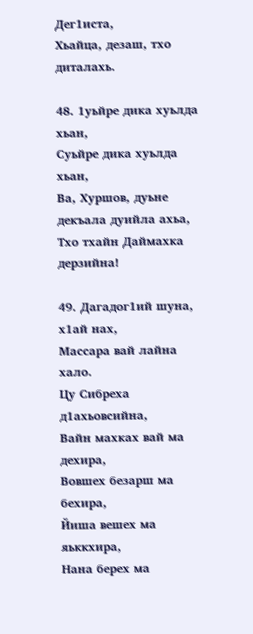Дег1иста,
Хьайца, дезаш, тхо диталахь.

48. 1уьйре дика хуьлда хьан,
Суьйре дика хуьлда хьан,
Ва, Хуршов, дуьне декъала дуийла ахьа,
Тхо тхайн Даймахка дерзийна!

49. Дагадог1ий шуна, х1ай нах,
Массара вай лайна хало.
Цу Сибреха д1ахьовсийна,
Вайн махках вай ма дехира,
Вовшех безарш ма бехира,
Йиша вешех ма яьккхира,
Нана берех ма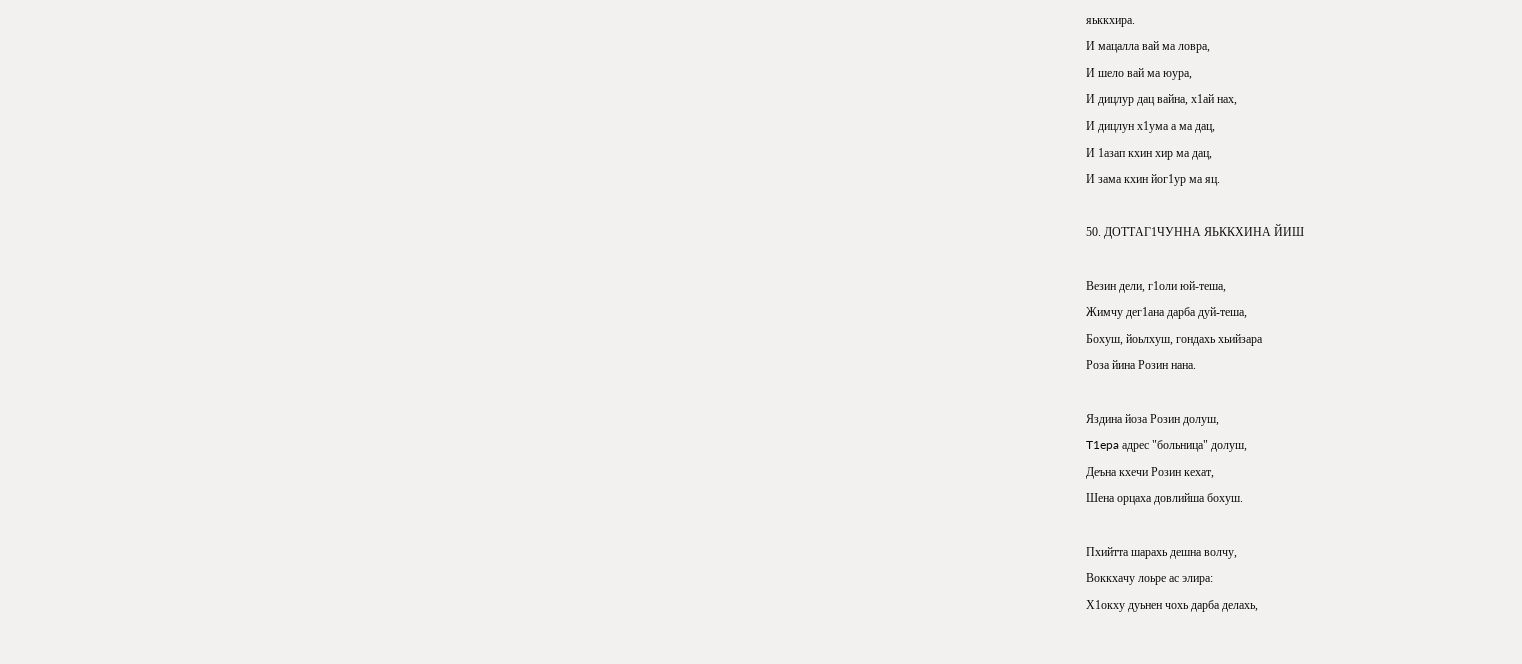яьккхира.
И мацалла вай ма ловра,
И шело вай ма юура,
И дицлур дац вайна, х1ай нах,
И дицлун х1ума а ма дац,
И 1азап кхин хир ма дац,
И зама кхин йог1ур ма яц.

50. ДОТТАГ1ЧУННА ЯЬККХИНА ЙИШ

Везин дели, г1оли юй-теша,
Жимчу дег1ана дарба дуй-теша,
Бохуш, йоьлхуш, гондахь хьийзара
Роза йина Розин нана.

Яздина йоза Розин долуш,
T1epa адрес "больница" долуш,
Деъна кхечи Розин кехат,
Шена орцаха довлийша бохуш.

Пхийтта шарахь дешна волчу,
Воккхачу лоьре ас элира:
Х1окху дуьнен чохь дарба делахь,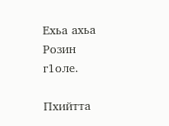Ехьа ахьа Розин г1оле.

Пхийтта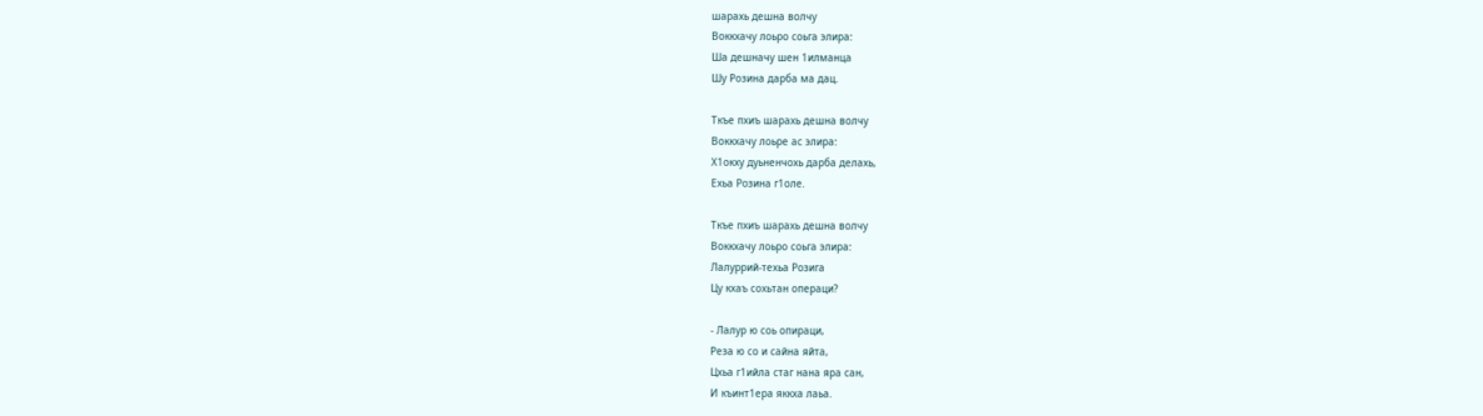шарахь дешна волчу
Воккхачу лоьро соьга элира:
Ша дешначу шен 1илманца
Шу Розина дарба ма дац.

Ткъе пхиъ шарахь дешна волчу
Воккхачу лоьре ас элира:
Х1окху дуьненчохь дарба делахь,
Ехьа Розина г1оле.

Ткъе пхиъ шарахь дешна волчу
Воккхачу лоьро соьга элира:
Лалуррий-техьа Розига
Цу кхаъ сохьтан операци?

- Лалур ю соь опираци,
Реза ю со и сайна яйта,
Цхьа г1ийла стаг нана яра сан,
И къинт1ера яккха лаьа.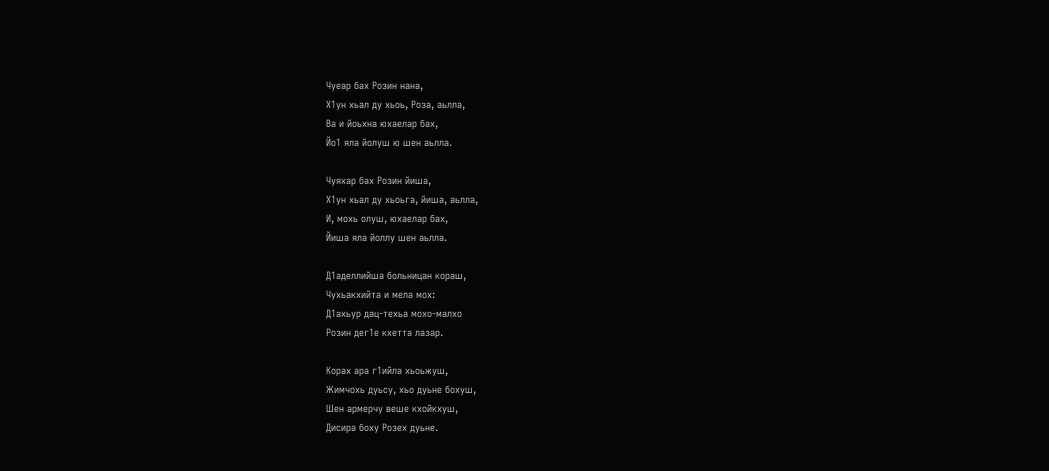Чуеар бах Розин нана,
Х1ун хьал ду хьоь, Роза, аьлла,
Ва и йоьхна юхаелар бах,
Йо1 яла йолуш ю шен аьлла.

Чуяхар бах Розин йиша,
Х1ун хьал ду хьоьга, йиша, аьлла,
И, мохь олуш, юхаелар бах,
Йиша яла йоллу шен аьлла.

Д1аделлийша больницан кораш,
Чухьакхийта и мела мох:
Д1ахьур дац-техьа мохо-малхо
Розин дег1е кхетта лазар.

Корах ара г1ийла хьоьжуш,
Жимчохь дуьсу, хьо дуьне бохуш,
Шен армерчу веше кхойкхуш,
Дисира боху Розех дуьне.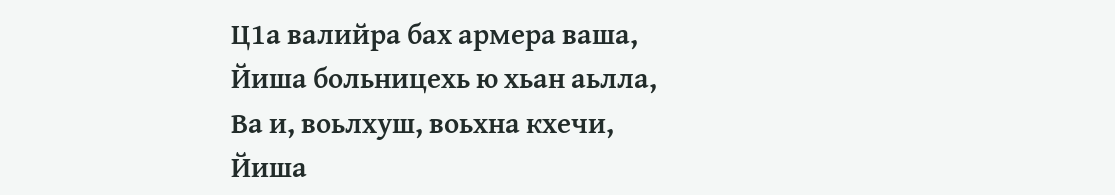Ц1а валийра бах армера ваша,
Йиша больницехь ю хьан аьлла,
Ва и, воьлхуш, воьхна кхечи,
Йиша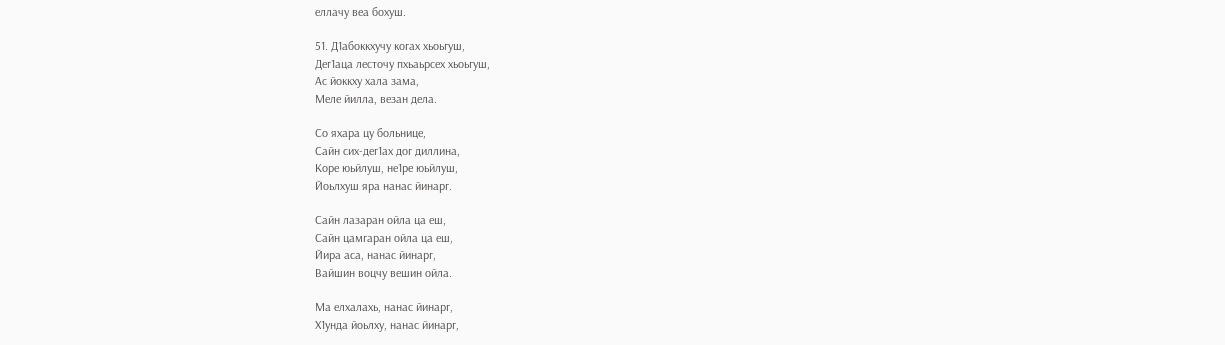еллачу веа бохуш.

51. Д1абоккхучу когах хьоьгуш,
Дег1аца лесточу пхьаьрсех хьоьгуш,
Ас йоккху хала зама,
Меле йилла, везан дела.

Со яхара цу больнице,
Сайн сих-дег1ах дог диллина,
Коре юьйлуш, не1ре юьйлуш,
Йоьлхуш яра нанас йинарг.

Сайн лазаран ойла ца еш,
Сайн цамгаран ойла ца еш,
Йира аса, нанас йинарг,
Вайшин воцчу вешин ойла.

Ма елхалахь, нанас йинарг,
Х1унда йоьлху, нанас йинарг,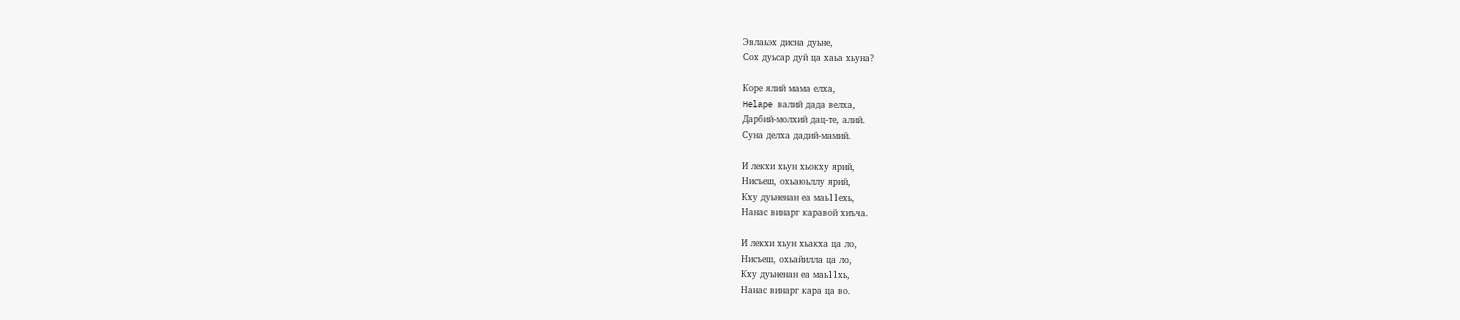Эвлаьэх дисна дуьне,
Сох дуьсар дуй ца хаьа хьуна?

Коре ялий мама елха,
Helape валий дада велха,
Дарбий-молхий дац-те, алий.
Суна делха дадий-мамий.

И лекхи хьун хьокху ярий,
Нисъеш, охьаюьллу ярий,
Кху дуьненан еа маь11ехь,
Нанас винарг каравой хиъча.

И лекхи хьун хьакха ца ло,
Нисъеш, охьайилла ца ло,
Кху дуьненан еа маь11хь,
Нанас винарг кара ца во.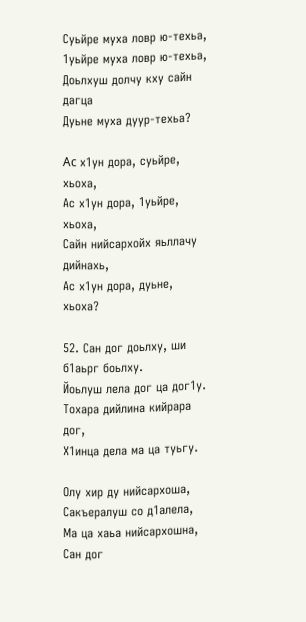Суьйре муха ловр ю-техьа,
1уьйре муха ловр ю-техьа,
Доьлхуш долчу кху сайн дагца
Дуьне муха дуур-техьа?

Ac х1ун дора, суьйре, хьоха,
Ас х1ун дора, 1уьйре, хьоха,
Сайн нийсархойх яьллачу дийнахь,
Ас х1ун дора, дуьне, хьоха?

52. Сан дог доьлху, ши б1аьрг боьлху.
Йоьлуш лела дог ца дог1у.
Тохара дийлина кийрара дог,
Х1инца дела ма ца туьгу.

Олу хир ду нийсархоша,
Сакъералуш со д1алела,
Ма ца хаьа нийсархошна,
Сан дог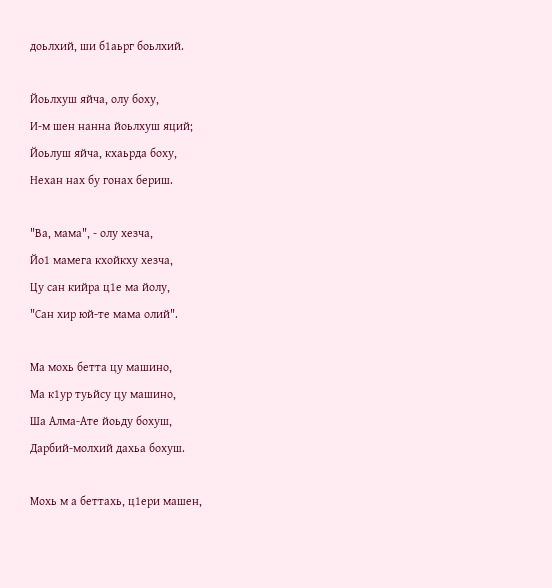доьлхий, ши б1аьрг боьлхий.

Йоьлхуш яйча, олу боху,
И-м шен нанна йоьлхуш яций;
Йоьлуш яйча, кхаьрда боху,
Нехан нах бу гонах бериш.

"Ва, мама", - олу хезча,
Йо1 мамега кхойкху хезча,
Цу сан кийра ц1е ма йолу,
"Сан хир юй-те мама олий".

Ма мохь бетта цу машино,
Ма к1ур туьйсу цу машино,
Ша Алма-Ате йоьду бохуш,
Дарбий-молхий дахьа бохуш.

Мохь м а беттахь, ц1ери машен,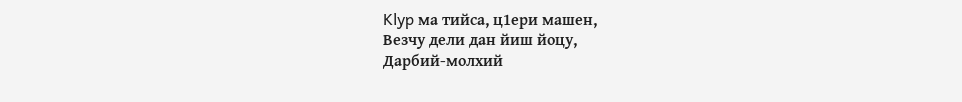Klyp ма тийса, ц1ери машен,
Везчу дели дан йиш йоцу,
Дарбий-молхий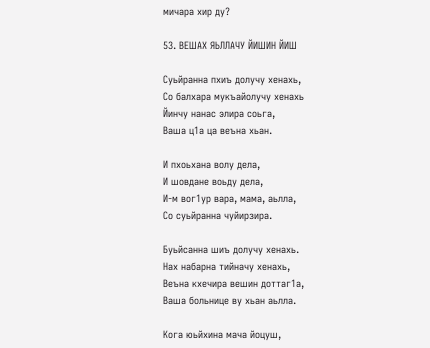мичара хир ду?

53. ВЕШАХ ЯЬЛЛАЧУ ЙИШИН ЙИШ

Суьйранна пхиъ долучу хенахь,
Со балхара мукъайолучу хенахь
Йинчу нанас элира соьга,
Ваша ц1а ца веъна хьан.

И пхоьхана волу дела,
И шовдане воьду дела,
И-м вог1уp вара, мама, аьлла,
Со суьйранна чуйирзира.

Буьйсанна шиъ долучу хенахь.
Нах набарна тийначу хенахь,
Веъна кхечира вешин доттаг1а,
Ваша больнице ву хьан аьлла.

Кога юьйхина мача йоцуш,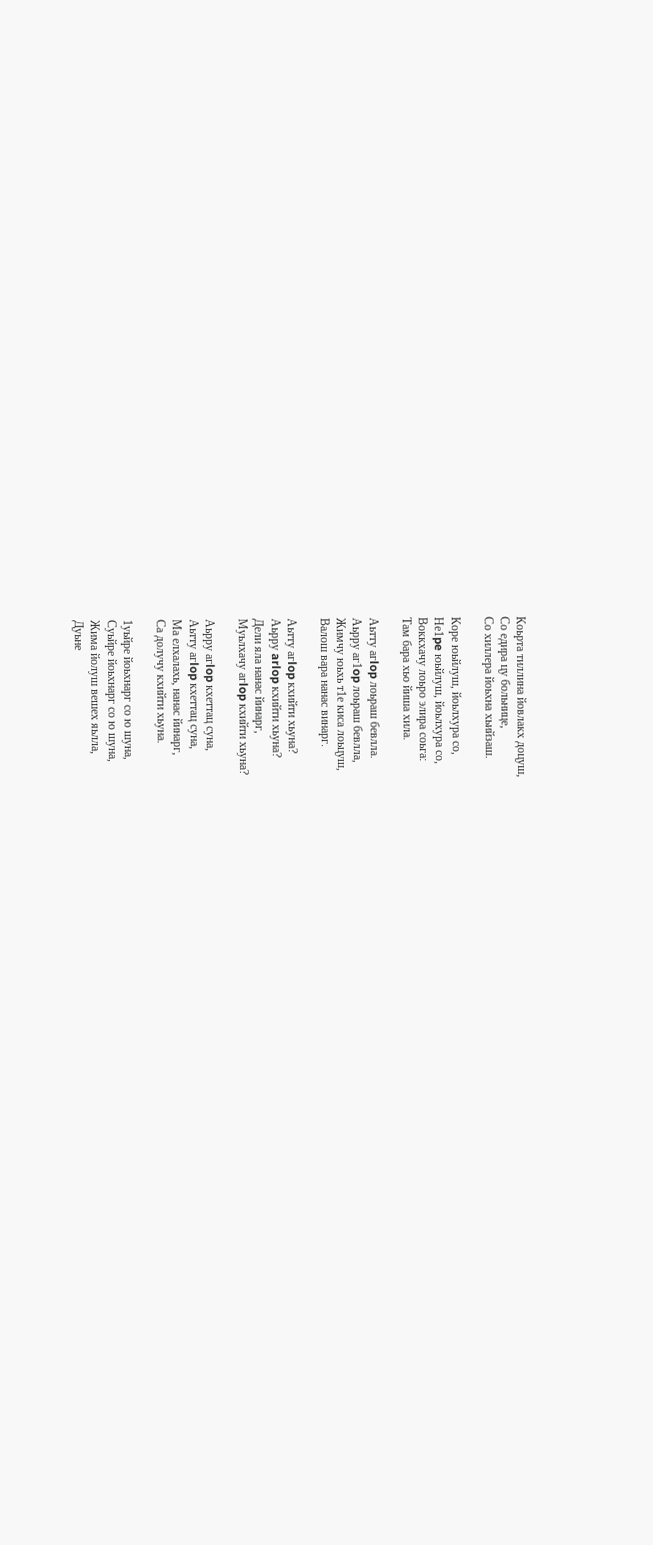Коьрта тиллина йовлакх доцуш,
Со едира цу больнице,
Со хиллера йоьхна хьийзаш.

Коре юьйлуш, йоьлхура со,
Не1pe юьйлуш, йоьлхура со,
Воккхачу лоьро элира соьга:
Там бара хьо йиша хила.

Аьтту aгlop лоьраш бевлла.
Аьрру aг1op лоьраш бевлла,
Жимчу юьхь т1е киса лоьцуш,
Валош вара нанас винарг.

Аьтту aгlop кхийти хьуна?
Аьрру arlop кхийти хьуна?
Дели яла нанас йинарг,
Муьлхачу aгlop кхийти хьуна?

Аьрру aгlop кхеттац суна,
Аьтту aгlop кхеттац суна,
Ма елхалахь, нанас йинарг,
Са долучу кхийти хьуна.

1уьйре йоьхнарг со ю шуна,
Суьйре йоьхнарг со ю шуна,
Жима йолуш вешех яьлла,
Дуьне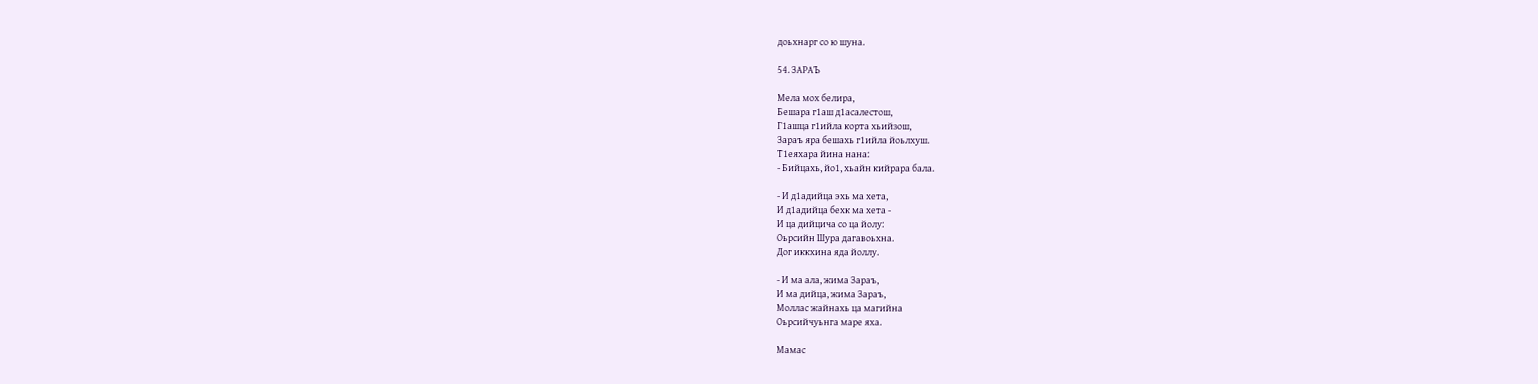доьхнарг со ю шуна.

54. ЗАРАЪ

Мела мох белира,
Бешара г1аш д1асалестош,
Г1ашца г1ийла корта хьийзош,
Зараъ яра бешахь г1ийла йоьлхуш.
Т1еяхара йина нана:
- Бийцахь, йо1, хьайн кийрара бала.

- И д1адийца эхь ма хета,
И д1адийца бехк ма хета -
И ца дийцича со ца йолу:
Оьрсийн Шура дагавоьхна.
Дог иккхина яда йоллу.

- И ма ала, жима Зараъ,
И ма дийца, жима Зараъ,
Моллас жайнахь ца магийна
Оьрсийчуьнга маре яха.

Мамас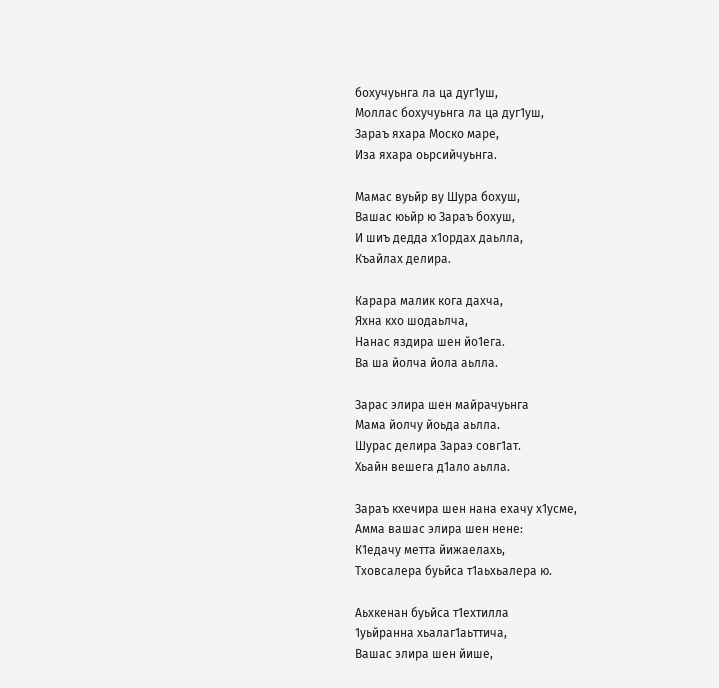бохучуьнга ла ца дуг1уш,
Моллас бохучуьнга ла ца дуг1уш,
Зараъ яхара Моско маре,
Иза яхара оьрсийчуьнга.

Мамас вуьйр ву Шура бохуш,
Вашас юьйр ю Зараъ бохуш,
И шиъ дедда х1ордах даьлла,
Къайлах делира.

Карара малик кога дахча,
Яхна кхо шодаьлча,
Нанас яздира шен йо1ега.
Ва ша йолча йола аьлла.

Зарас элира шен майрачуьнга
Мама йолчу йоьда аьлла.
Шурас делира Зараэ совг1ат.
Хьайн вешега д1ало аьлла.

Зараъ кхечира шен нана ехачу х1усме,
Амма вашас элира шен нене:
К1едачу метта йижаелахь,
Тховсалера буьйса т1аьхьалера ю.

Аьхкенан буьйса т1ехтилла
1уьйранна хьалаг1аьттича,
Вашас элира шен йише,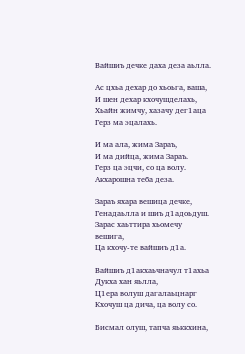Вайшиъ дечке даха деза аьлла.

Ас цхьа дехар до хьоьга, ваша,
И шен дехар кхочушделахь,
Хьайн жимчу, хазачу дег1аца
Герз ма эцалахь.

И ма ала, жима Зараъ,
И ма дийца, жима Зараъ.
Герз ца эцчи, со ца волу.
Акхарошна теба деза.

Зараъ яхара вешица дечке,
Генадаьлла и шиъ д1адоьдуш.
Зарас хаьттира хьомечу вешига,
Ца кхочу-те вайшиъ д1а.

Вайшиъ д1акхаьчначул т1ахьа
Дукха хан яьлла,
Ц1ера волуш дагалаьцнарг
Кхочуш ца дича, ца волу со.

Бисмал олуш, тапча яьккхина,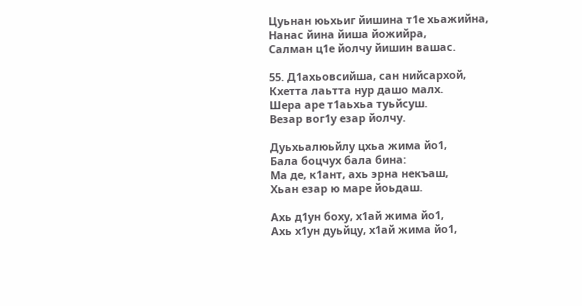Цуьнан юьхьиг йишина т1е хьажийна,
Нанас йина йиша йожийра,
Салман ц1е йолчу йишин вашас.

55. Д1ахьовсийша, сан нийсархой,
Кхетта лаьтта нур дашо малх.
Шера аре т1аьхьа туьйсуш.
Везар вог1у езар йолчу.

Дуьхьалюьйлу цхьа жима йо1,
Бала боцчух бала бина:
Ма де, к1ант, ахь эрна некъаш,
Хьан езар ю маре йоьдаш.

Ахь д1ун боху, х1ай жима йо1,
Ахь х1ун дуьйцу, х1ай жима йо1,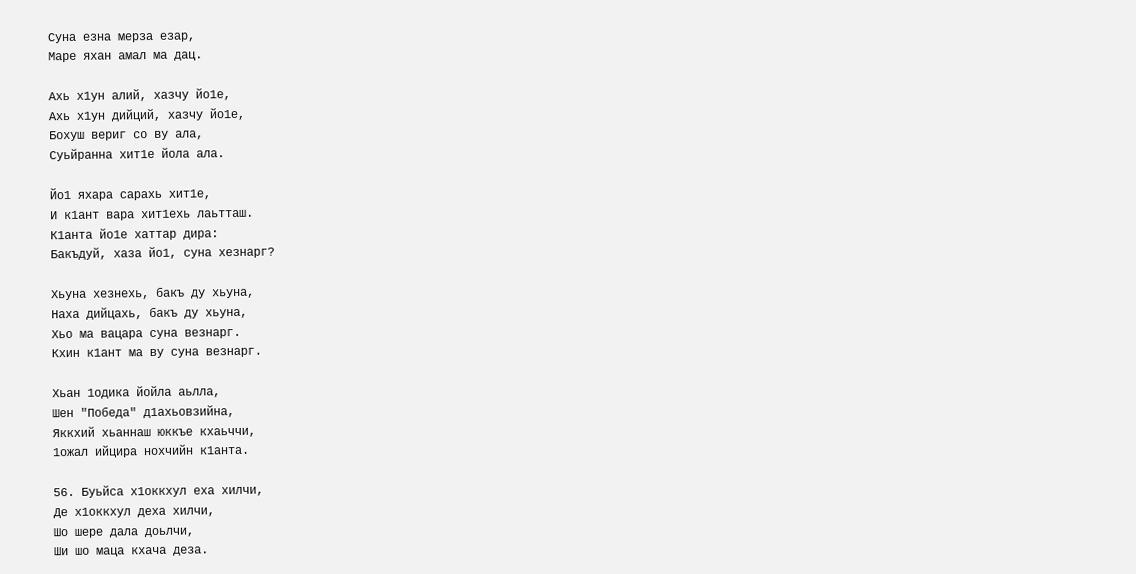Суна езна мерза езар,
Маре яхан амал ма дац.

Ахь х1ун алий, хазчу йо1е,
Ахь х1ун дийций, хазчу йо1е,
Бохуш вериг со ву ала,
Суьйранна хит1е йола ала.

Йо1 яхара сарахь хит1е,
И к1ант вара хит1ехь лаьтташ.
К1анта йо1е хаттар дира:
Бакъдуй, хаза йо1, суна хезнарг?

Хьуна хезнехь, бакъ ду хьуна,
Наха дийцахь, бакъ ду хьуна,
Хьо ма вацара суна везнарг.
Кхин к1ант ма ву суна везнарг.

Хьан 1одика йойла аьлла,
Шен "Победа" д1ахьовзийна,
Яккхий хьаннаш юккъе кхаьччи,
1ожал ийцира нохчийн к1анта.

56. Буьйса х1оккхул еха хилчи,
Де х1оккхул деха хилчи,
Шо шере дала доьлчи,
Ши шо маца кхача деза.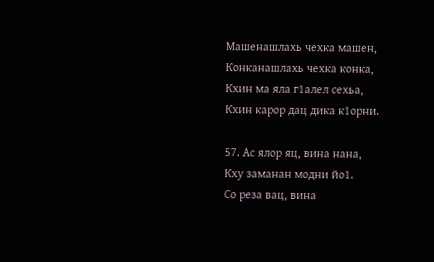Машенашлахь чехка машен,
Конканашлахь чехка конка,
Кхин ма яла г1алел сехьа,
Кхин карор дац дика к1орни.

57. Ас ялор яц, вина нана,
Кху заманан модни йо1.
Со реза вац, вина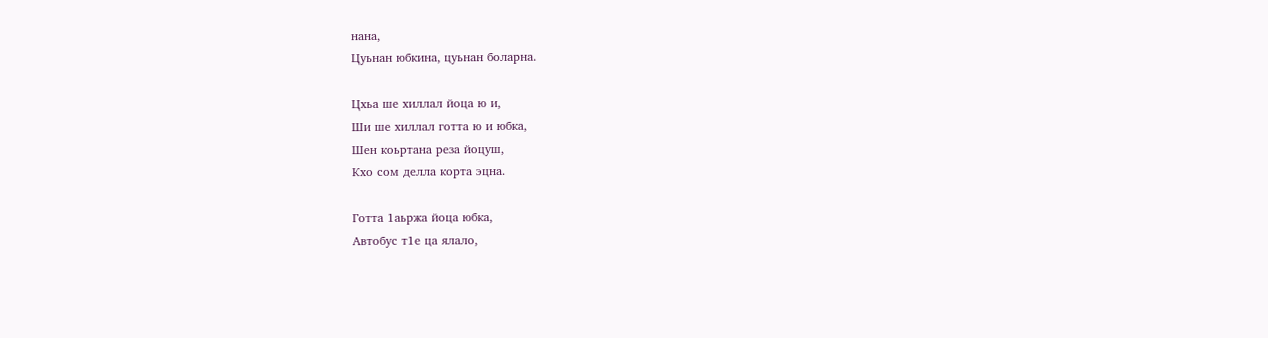нана,
Цуьнан юбкина, цуьнан боларна.

Цхьа ше хиллал йоца ю и,
Ши ше хиллал готта ю и юбка,
Шен коьртана реза йоцуш,
Кхо сом делла корта эцна.

Готта 1аьржа йоца юбка,
Автобус т1е ца ялало,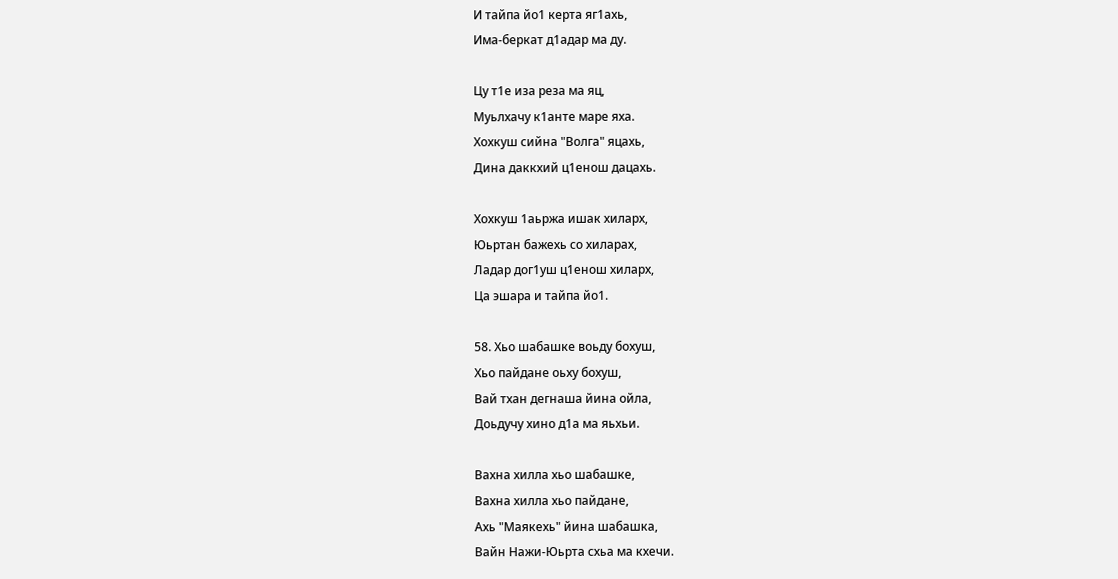И тайпа йо1 керта яг1ахь,
Има-беркат д1адар ма ду.

Цу т1е иза реза ма яц,
Муьлхачу к1анте маре яха.
Хохкуш сийна "Волга" яцахь,
Дина даккхий ц1енош дацахь.

Хохкуш 1аьржа ишак хиларх,
Юьртан бажехь со хиларах,
Ладар дог1уш ц1енош хиларх,
Ца эшара и тайпа йо1.

58. Хьо шабашке воьду бохуш,
Хьо пайдане оьху бохуш,
Вай тхан дегнаша йина ойла,
Доьдучу хино д1а ма яьхьи.

Вахна хилла хьо шабашке,
Вахна хилла хьо пайдане,
Ахь "Маякехь" йина шабашка,
Вайн Нажи-Юьрта схьа ма кхечи.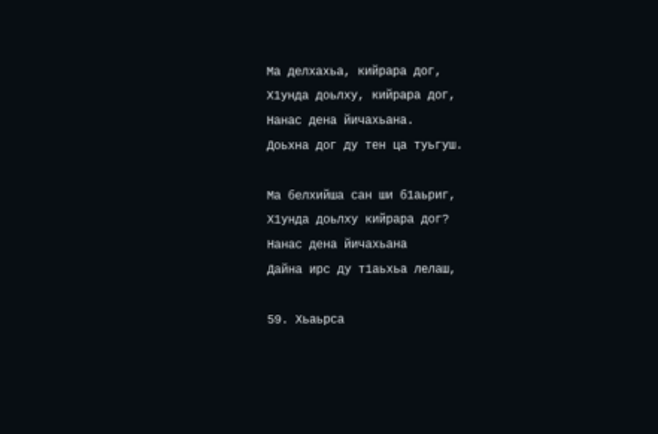Ма делхахьа, кийрара дог,
Х1унда доьлху, кийрара дог,
Нанас дена йичахьана.
Доьхна дог ду тен ца туьгуш.

Ма белхийша сан ши б1аьриг,
Х1унда доьлху кийрара дог?
Нанас дена йичахьана
Дайна ирс ду т1аьхьа лелаш,

59. Хьаьрса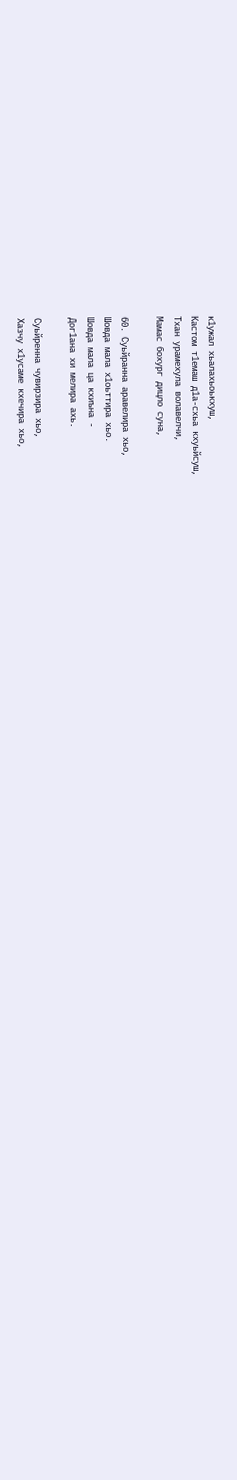к1ужал хьалахьоькхуш,
Кастом т1емаш д1а-схьа кхуьйсуш,
Тхан урамехула волавелчи,
Мамас бохург дицло суна,

60. Суьйранна аравелира хьо,
Шовда мала х1оьттира хьо.
Шовда мала ца кхиъна -
Дог1ана хи мелира ахь.

Суьйренна чувирзира хьо,
Хазчу х1усаме кхечира хьо,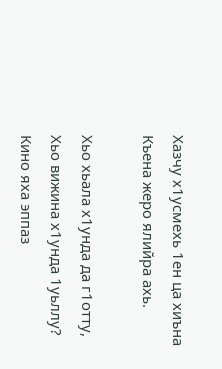Хазчу х1усмехь 1ен ца хиъна
Къена жеро ялийра ахь.

Хьо хьала х1унда да г1отту,
Хьо вижина х1унда 1уьллу?
Кино яха эппаз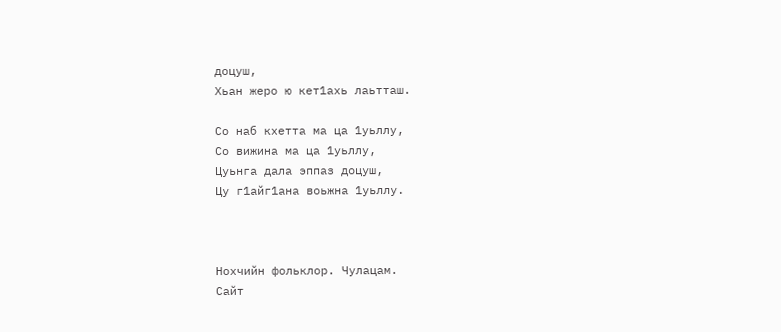доцуш,
Хьан жеро ю кет1ахь лаьтташ.

Со наб кхетта ма ца 1уьллу,
Со вижина ма ца 1уьллу,
Цуьнга дала эппаз доцуш,
Цу г1айг1ана воьжна 1уьллу.



Нохчийн фольклор. Чулацам.
Сайт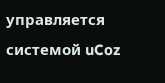управляется системой uCoz